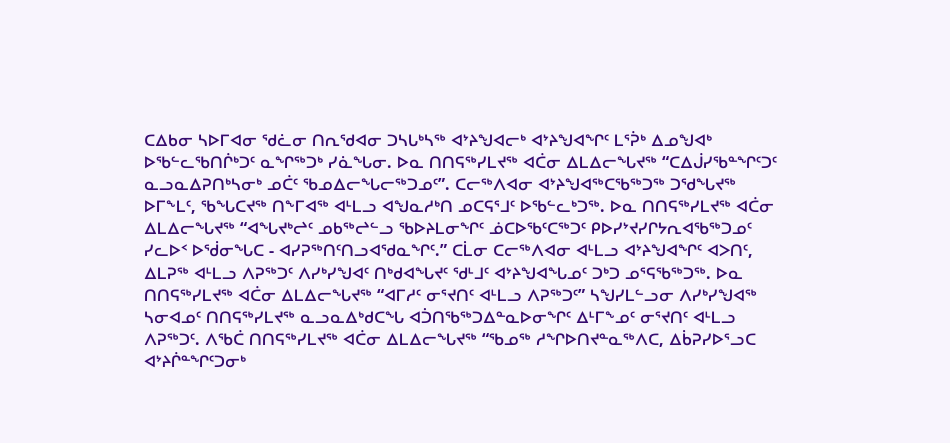ᑕᐃᑲᓂ ᓴᐅᒥᐊᓂ ᖁᓛᓂ ᑎᕆᖁᐊᓂ ᑐᓴᒐᒃᓴᖅ ᐊᔾᔨᖑᐊᓕᒃ ᐊᔾᔨᖑᐊᖏᑦ ᒪᕐᕉᒃ ᐃᓄᖑᐊᒃ ᐅᖃᓪᓚᖃᑎᒌᒃᑐᑦ ᓇᖏᖅᑐᒃ ᓯᓈᖓᓂ. ᐅᓇ ᑎᑎᕋᖅᓯᒪᔪᖅ ᐊᑖᓂ ᐃᒪᐃᓕᖓᔪᖅ “ᑕᐃᒎᓯᖃᓐᖏᑦᑐᑦ ᓇᓗᓇᐃᕈᑎᒃᓴᓂᒃ ᓄᑖᑦ ᖃᓄᐃᓕᖓᓕᖅᑐᓄᑦ”. ᑕᓕᖅᐱᐊᓂ ᐊᔾᔨᖑᐊᖅᑕᖃᖅᑐᖅ ᑐᖁᖓᔪᖅ ᐅᒥᖕᒪᑦ, ᖃᖓᑕᔪᖅ ᑎᖕᒥᐊᖅ ᐊᒻᒪᓗ ᐊᖑᓇᓱᒃᑎ ᓄᑕᕋᕐᒧᑦ ᐅᖃᓪᓚᒃᑐᖅ. ᐅᓇ ᑎᑎᕋᖅᓯᒪᔪᖅ ᐊᑖᓂ ᐃᒪᐃᓕᖓᔪᖅ “ᐊᖓᔪᒃᖠᑦ ᓄᑲᖅᖠᓪᓗ ᖃᐅᔨᒪᓂᖏᑦ ᓅᑕᐅᖃᑦᑕᖅᑐᑦ ᑭᐅᓯᔾᔪᓯᒋᔭᕆᐊᖃᖅᑐᓄᑦ ᓯᓚᐅᑉ ᐅᖂᓂᖓᑕ - ᐊᓯᕈᖅᑎᑦᑎᓗᐊᖁᓇᖏᑦ.” ᑕᒫᓂ ᑕᓕᖅᐱᐊᓂ ᐊᒻᒪᓗ ᐊᔾᔨᖑᐊᖏᑦ ᐊᐳᑎᑦ, ᐃᒪᕈᖅ ᐊᒻᒪᓗ ᐱᕈᖅᑐᑦ ᐱᓯᒃᓯᖑᐊᑦ ᑎᒃᑯᐊᖓᔪᑦ ᖁᒻᒧᑦ ᐊᔾᔨᖑᐊᖓᓄᑦ ᑐᒃᑐ ᓄᕐᕋᖃᖅᑐᖅ. ᐅᓇ ᑎᑎᕋᖅᓯᒪᔪᖅ ᐊᑖᓂ ᐃᒪᐃᓕᖓᔪᖅ “ᐊᒥᓱᑦ ᓂᕐᔪᑎᑦ ᐊᒻᒪᓗ ᐱᕈᖅᑐᑦ” ᓴᖑᓯᒪᓪᓗᓂ ᐱᓯᒃᓯᖑᐊᖅ ᓴᓂᐊᓄᑦ ᑎᑎᕋᖅᓯᒪᔪᖅ ᓇᓗᓇᐃᒃᑯᑕᖓ ᐊᑑᑎᖃᖅᑐᐃᓐᓇᐅᓂᖏᑦ ᐃᒻᒥᖕᓄᑦ ᓂᕐᔪᑎᑦ ᐊᒻᒪᓗ ᐱᕈᖅᑐᑦ. ᐱᖃᑖ ᑎᑎᕋᖅᓯᒪᔪᖅ ᐊᑖᓂ ᐃᒪᐃᓕᖓᔪᖅ “ᖃᓄᖅ ᓱᖏᐅᑎᔪᓐᓇᖅᐱᑕ, ᐃᑳᕈᓯᐅᕐᓗᑕ ᐊᔾᔨᒌᓐᖏᑦᑐᓂᒃ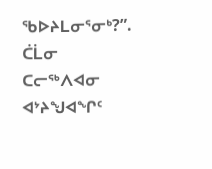ᖃᐅᔨᒪᓂᕐᓂᒃ?”. ᑖᒫᓂ ᑕᓕᖅᐱᐊᓂ ᐊᔾᔨᖑᐊᖏᑦ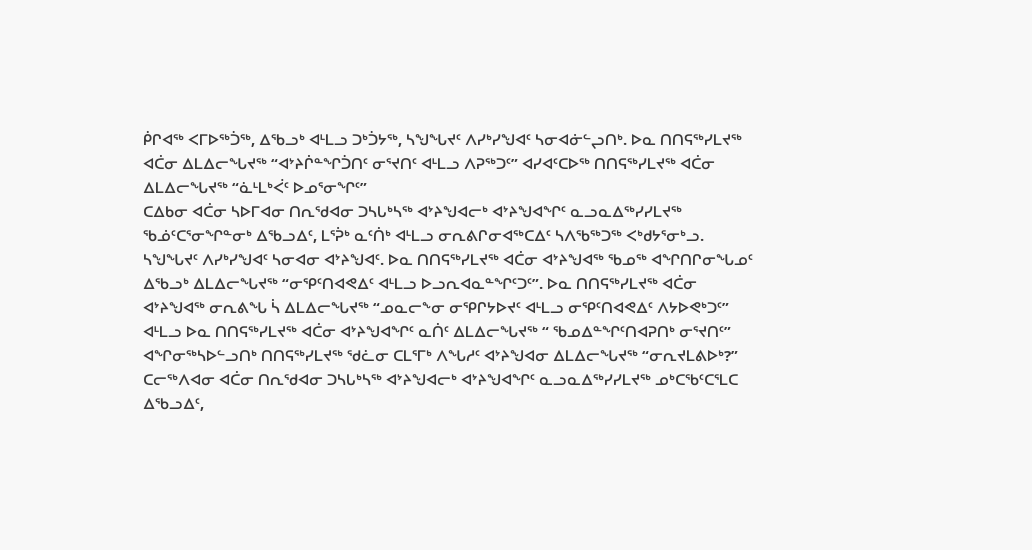ᑮᒋᐊᖅ ᐸᒥᐅᖅᑑᖅ, ᐃᖃᓗᒃ ᐊᒻᒪᓗ ᑐᒃᑑᔭᖅ, ᓴᖑᖓᔪᑦ ᐱᓯᒃᓯᖑᐊᑦ ᓴᓂᐊᓃᓪᖢᑎᒃ. ᐅᓇ ᑎᑎᕋᖅᓯᒪᔪᖅ ᐊᑖᓂ ᐃᒪᐃᓕᖓᔪᖅ “ᐊᔾᔨᒌᓐᖏᑑᑎᑦ ᓂᕐᔪᑎᑦ ᐊᒻᒪᓗ ᐱᕈᖅᑐᑦ” ᐊᓯᐊᑦᑕᐅᖅ ᑎᑎᕋᖅᓯᒪᔪᖅ ᐊᑖᓂ ᐃᒪᐃᓕᖓᔪᖅ “ᓈᒻᒪᒃᐹᑦ ᐅᓄᕐᓂᖏᑦ”
ᑕᐃᑲᓂ ᐊᑖᓂ ᓴᐅᒥᐊᓂ ᑎᕆᖁᐊᓂ ᑐᓴᒐᒃᓴᖅ ᐊᔾᔨᖑᐊᓕᒃ ᐊᔾᔨᖑᐊᖏᑦ ᓇᓗᓇᐃᖅᓯᓯᒪᔪᖅ ᖃᓅᑦᑕᕐᓂᖏᓐᓂᒃ ᐃᖃᓗᐃᑦ, ᒪᕐᕉᒃ ᓇᑦᑏᒃ ᐊᒻᒪᓗ ᓂᕆᕕᒋᓂᐊᖅᑕᐃᑦ ᓴᐱᖃᖅᑐᖅ ᐸᒃᑯᔭᕐᓂᒃᓗ. ᓴᖑᖓᔪᑦ ᐱᓯᒃᓯᖑᐊᑦ ᓴᓂᐊᓂ ᐊᔾᔨᖑᐊᑦ. ᐅᓇ ᑎᑎᕋᖅᓯᒪᔪᖅ ᐊᑖᓂ ᐊᔾᔨᖑᐊᖅ ᖃᓄᖅ ᐊᖏᑎᒋᓂᖓᓄᑦ ᐃᖃᓗᒃ ᐃᒪᐃᓕᖓᔪᖅ “ᓂᕿᑦᑎᐊᕙᐃᑦ ᐊᒻᒪᓗ ᐅᓗᕆᐊᓇᓐᖏᑦᑐᑦ”. ᐅᓇ ᑎᑎᕋᖅᓯᒪᔪᖅ ᐊᑖᓂ ᐊᔾᔨᖑᐊᖅ ᓂᕆᕕᖓ ᓵ ᐃᒪᐃᓕᖓᔪᖅ “ᓄᓇᓕᖕᓂ ᓂᕿᒋᔭᐅᔪᑦ ᐊᒻᒪᓗ ᓂᕿᑦᑎᐊᕙᐃᑦ ᐱᔭᐅᕙᒃᑐᑦ” ᐊᒻᒪᓗ ᐅᓇ ᑎᑎᕋᖅᓯᒪᔪᖅ ᐊᑖᓂ ᐊᔾᔨᖑᐊᖏᑦ ᓇᑏᑦ ᐃᒪᐃᓕᖓᔪᖅ “ ᖃᓄᐃᓐᖏᑦᑎᐊᕈᑎᒃ ᓂᕐᔪᑎᑦ” ᐊᖏᓂᖅᓴᐅᓪᓗᑎᒃ ᑎᑎᕋᖅᓯᒪᔪᖅ ᖁᓛᓂ ᑕᒪᕐᒥᒃ ᐱᖓᓱᑦ ᐊᔾᔨᖑᐊᓂ ᐃᒪᐃᓕᖓᔪᖅ “ᓂᕆᔪᒪᕕᐅᒃ?” ᑕᓕᖅᐱᐊᓂ ᐊᑖᓂ ᑎᕆᖁᐊᓂ ᑐᓴᒐᒃᓴᖅ ᐊᔾᔨᖑᐊᓕᒃ ᐊᔾᔨᖑᐊᖏᑦ ᓇᓗᓇᐃᖅᓯᓯᒪᔪᖅ ᓄᒃᑕᖃᑦᑕᕐᒪᑕ ᐃᖃᓗᐃᑦ,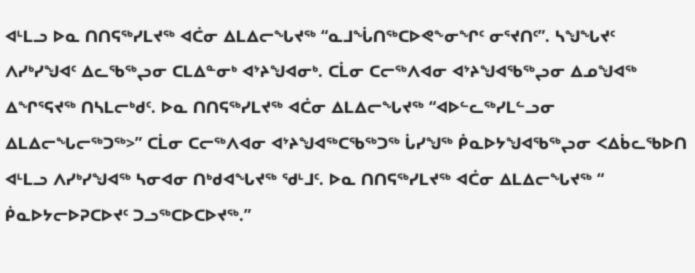ᐊᒻᒪᓗ ᐅᓇ ᑎᑎᕋᖅᓯᒪᔪᖅ ᐊᑖᓂ ᐃᒪᐃᓕᖓᔪᖅ “ᓇᒧᖔᑎᖅᑕᐅᕙᖕᓂᖏᑦ ᓂᕐᔪᑎᑦ”. ᓴᖑᖓᔪᑦ ᐱᓯᒃᓯᖑᐊᑦ ᐃᓚᖃᖅᖢᓂ ᑕᒪᐃᓐᓂᒃ ᐊᔾᔨᖑᐊᓂᒃ. ᑕᒫᓂ ᑕᓕᖅᐱᐊᓂ ᐊᔾᔨᖑᐊᖃᖅᖢᓂ ᐃᓄᖑᐊᖅ ᐃᖏᕐᕋᔪᖅ ᑎᓴᒪᓕᒃᑯᑦ. ᐅᓇ ᑎᑎᕋᖅᓯᒪᔪᖅ ᐊᑖᓂ ᐃᒪᐃᓕᖓᔪᖅ “ᐊᐅᓪᓚᖅᓯᒪᓪᓗᓂ ᐃᒪᐃᓕᖓᓕᖅᑐᖅ>” ᑕᒫᓂ ᑕᓕᖅᐱᐊᓂ ᐊᔾᔨᖑᐊᖅᑕᖃᖅᑐᖅ ᒑᓯᖑᖅ ᑮᓇᐅᔭᖑᐊᖃᖅᖢᓂ ᐸᐃᑳᓚᖃᐅᑎ ᐊᒻᒪᓗ ᐱᓯᒃᓯᖑᐊᖅ ᓴᓂᐊᓂ ᑎᒃᑯᐊᖓᔪᖅ ᖁᒻᒧᑦ. ᐅᓇ ᑎᑎᕋᖅᓯᒪᔪᖅ ᐊᑖᓂ ᐃᒪᐃᓕᖓᔪᖅ “ ᑮᓇᐅᔭᓕᐅᕈᑕᐅᔪᑦ ᑐᓗᖅᑕᐅᑕᐅᔪᖅ.”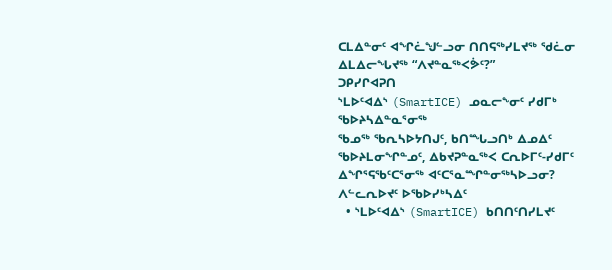ᑕᒪᐃᓐᓂᑦ ᐊᖏᓛᖑᓪᓗᓂ ᑎᑎᕋᖅᓯᒪᔪᖅ ᖁᓛᓂ ᐃᒪᐃᓕᖓᔪᖅ “ᐱᔪᓐᓇᖅᐸᕘᑦ?”
ᑐᑭᓯᒋᐊᕈᑎ
ᔅᒪᐅᑦᐊᐃᔅ (SmartICE) ᓄᓇᓕᖕᓂᑦ ᓯᑯᒥᒃ ᖃᐅᔨᓴᐃᓐᓇᕐᓂᖅ
ᖃᓄᖅ ᖃᕆᓴᐅᔭᑎᒍᑦ, ᑲᑎᙵᓗᑎᒃ ᐃᓄᐃᑦ ᖃᐅᔨᒪᓂᖏᓐᓄᑦ, ᐃᑲᔪᕈᓐᓇᖅᐸ ᑕᕆᐅᒥᑦ-ᓯᑯᒥᑦ ᐃᖏᕐᕋᖃᑦᑕᕐᓂᖅ ᐊᑦᑕᕐᓇᙱᓐᓂᖅᓴᐅᓗᓂ?
ᐱᓪᓚᕆᐅᔪᑦ ᐅᖃᐅᓯᒃᓴᐃᑦ
  • ᔅᒪᐅᑦᐊᐃᔅ (SmartICE) ᑲᑎᑎᑦᑎᓯᒪᔪᑦ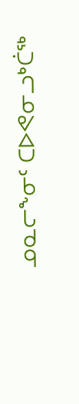ᓄᓇᓕᖕᓂᑦ ᑕᐅᕙᓂᓗᒃᑖᖅ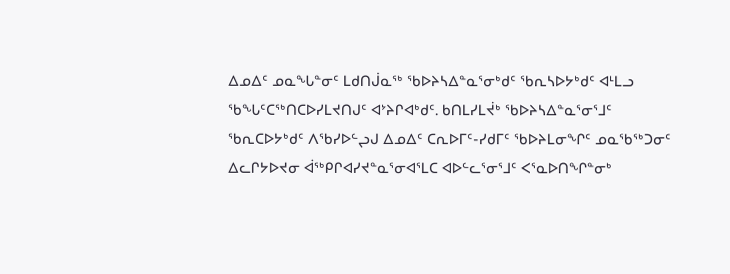ᐃᓄᐃᑦ ᓄᓇᖓᓐᓂᑦ ᒪᑯᑎᒎᓇᖅ ᖃᐅᔨᓴᐃᓐᓇᕐᓂᒃᑯᑦ ᖃᕆᓴᐅᔭᒃᑯᑦ ᐊᒻᒪᓗ ᖃᖓᑦᑕᖅᑎᑕᐅᓯᒪᔪᑎᒍᑦ ᐊᔾᔨᒋᐊᒃᑯᑦ. ᑲᑎᒪᓯᒪᔫᒃ ᖃᐅᔨᓴᐃᓐᓇᕐᓂᕐᒧᑦ ᖃᕆᑕᐅᔭᒃᑯᑦ ᐱᖃᓯᐅᓪᖢᒍ ᐃᓄᐃᑦ ᑕᕆᐅᒥᑦ-ᓯᑯᒥᑦ ᖃᐅᔨᒪᓂᖏᑦ ᓄᓇᖃᖅᑐᓂᑦ ᐃᓚᒋᔭᐅᔪᓂ ᐋᖅᑭᒋᐊᓯᔪᓐᓇᕐᓂᐊᕐᒪᑕ ᐊᐅᓪᓚᕐᓂᕐᒧᑦ ᐸᕐᓇᐅᑎᖏᓐᓂᒃ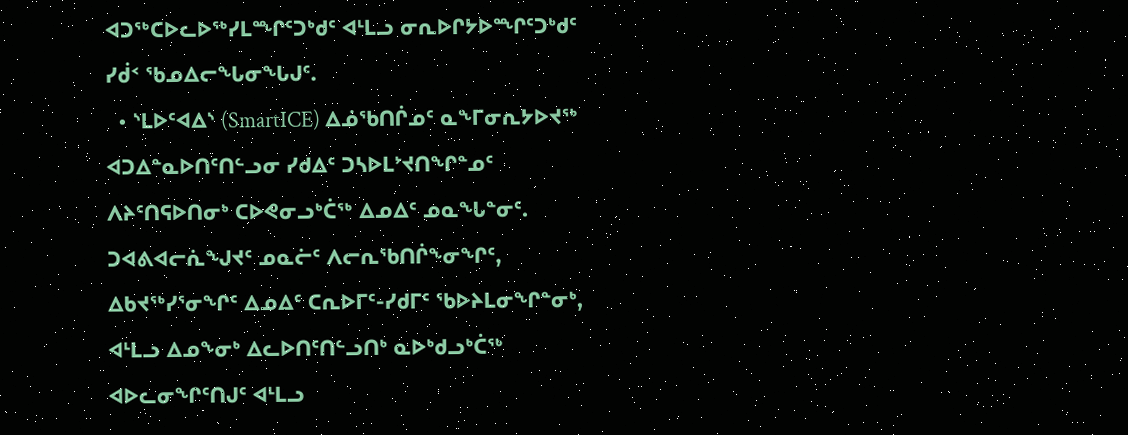ᐊᑐᖅᑕᐅᓚᐅᖅᓯᒪᙱᑦᑐᒃᑯᑦ ᐊᒻᒪᓗ ᓂᕆᐅᒋᔭᐅᙱᑦᑐᒃᑯᑦ ᓯᑰᑉ ᖃᓄᐃᓕᖓᓂᖓᒍᑦ.
  • ᔅᒪᐅᑦᐊᐃᔅ (SmartICE) ᐃᓅᖃᑎᒌᓄᑦ ᓇᖕᒥᓂᕆᔭᐅᔪᖅ ᐊᑐᐃᓐᓇᐅᑎᑦᑎᓪᓗᓂ ᓯᑯᐃᑦ ᑐᓴᐅᒪᔾᔪᑎᖏᓐᓄᑦ ᐱᔨᑦᑎᕋᐅᑎᓂᒃ ᑕᐅᕙᓂᓗᒃᑖᖅ ᐃᓄᐃᑦ ᓄᓇᖓᓐᓂᑦ. ᑐᐊᕕᐊᓕᕇᖑᔪᑦ ᓄᓇᓖᑦ ᐱᓕᕆᖃᑎᒌᖕᓂᖏᑦ, ᐃᑲᔪᖅᓯᕐᓂᖏᑦ ᐃᓄᐃᑦ ᑕᕆᐅᒥᑦ-ᓯᑯᒥᑦ ᖃᐅᔨᒪᓂᖏᓐᓂᒃ, ᐊᒻᒪᓗ ᐃᓄᖕᓂᒃ ᐃᓚᐅᑎᑦᑎᓪᓗᑎᒃ ᓇᐅᒃᑯᓗᒃᑖᖅ ᐊᐅᓚᓂᖏᑦᑎᒍᑦ ᐊᒻᒪᓗ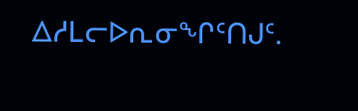ᐃᓱᒪᓕᐅᕆᓂᖏᑦᑎᒍᑦ.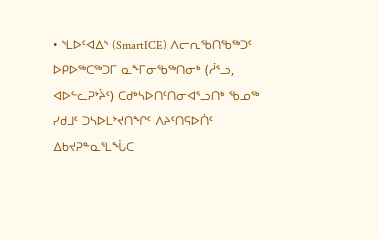• ᔅᒪᐅᑦᐊᐃᔅ (SmartICE) ᐱᓕᕆᖃᑎᖃᖅᑐᑦ ᐅᑭᐅᖅᑕᖅᑐᒥ ᓇᖕᒥᓂᖃᖅᑎᓂᒃ (ᓲᕐᓗ, ᐊᐅᓪᓚᕈᔾᔩᑦ) ᑕᑯᒃᓴᐅᑎᑦᑎᓂᐊᕐᓗᑎᒃ ᖃᓄᖅ ᓯᑯᒧᑦ ᑐᓴᐅᒪᔾᔪᑎᖏᑦ ᐱᔨᑦᑎᕋᐅᑏᑦ ᐃᑲᔪᕈᓐᓇᕐᒪᖔᑕ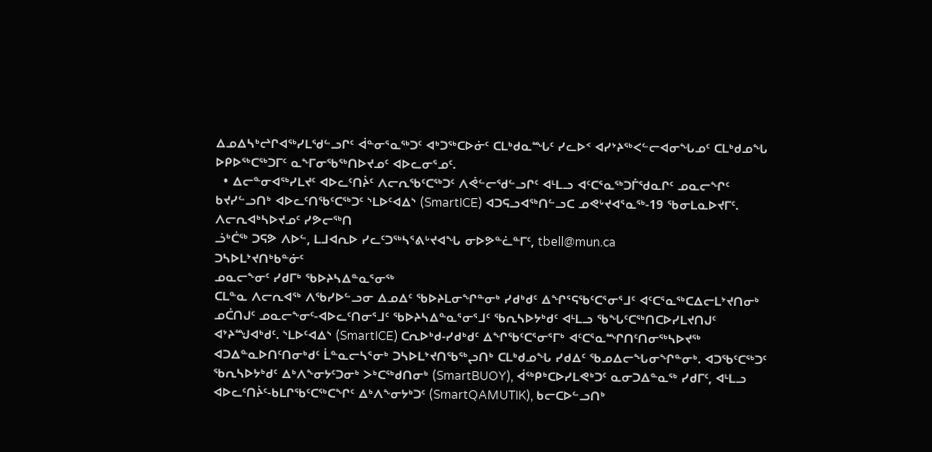ᐃᓄᐃᓴᒃᖠᒋᐊᖅᓯᒪᖁᓪᓗᒋᑦ ᐋᓐᓂᕐᓇᖅᑐᑦ ᐊᒃᑐᖅᑕᐅᓃᑦ ᑕᒪᒃᑯᓇᙵᑦ ᓯᓚᐅᑉ ᐊᓯᔾᔨᖅᐸᓪᓕᐊᓂᖓᓄᑦ ᑕᒪᒃᑯᓄᖓ ᐅᑭᐅᖅᑕᖅᑐᒥᑦ ᓇᖕᒥᓂᖃᖅᑎᐅᔪᓄᑦ ᐊᐅᓚᓂᕐᓄᑦ.
  • ᐃᓕᓐᓂᐊᖅᓯᒪᔪᑦ ᐊᐅᓚᑦᑎᔩᑦ ᐱᓕᕆᖃᑦᑕᖅᑐᑦ ᐱᕚᓪᓕᖁᓪᓗᒋᑦ ᐊᒻᒪᓗ ᐊᑦᑕᕐᓇᖅᑐᒦᖁᓇᒋᑦ ᓄᓇᓕᖏᑦ ᑲᔪᓯᓪᓗᑎᒃ ᐊᐅᓚᑦᑎᖃᑦᑕᖅᑐᑦ ᔅᒪᐅᑦᐊᐃᔅ (SmartICE) ᐊᑐᕋᓗᐊᖅᑎᓪᓗᑕ ᓄᕙᒡᔪᐊᕐᓇᖅ-19 ᖃᓂᒪᓇᐅᔪᒥᑦ.
ᐱᓕᕆᐊᒃᓴᐅᔪᓄᑦ ᓯᕗᓕᖅᑎ
ᓘᒃᑖᖅ ᑐᕋᕗ ᐱᐅᓪ, ᒪᒧᐊᕆᐅ ᓯᓚᑦᑐᖅᓴᕐᕕᒡᔪᐊᖓ ᓂᐅᕗᓐᓛᓐᒥᑦ, tbell@mun.ca
ᑐᓴᐅᒪᔾᔪᑎᒃᑲᓐᓃᑦ
ᓄᓇᓕᖕᓂᑦ ᓯᑯᒥᒃ ᖃᐅᔨᓴᐃᓐᓇᕐᓂᖅ
ᑕᒪᓐᓇ ᐱᓕᕆᐊᖅ ᐱᖃᓯᐅᓪᓗᓂ ᐃᓄᐃᑦ ᖃᐅᔨᒪᓂᖏᓐᓂᒃ ᓯᑯᒃᑯᑦ ᐃᖏᕐᕋᖃᑦᑕᕐᓂᕐᒧᑦ ᐊᑦᑕᕐᓇᖅᑕᐃᓕᒪᔾᔪᑎᓂᒃ ᓄᑖᑎᒍᑦ ᓄᓇᓕᖕᓂᑦ-ᐊᐅᓚᑦᑎᓂᕐᒧᑦ ᖃᐅᔨᓴᐃᓐᓇᕐᓂᕐᒧᑦ ᖃᕆᓴᐅᔭᒃᑯᑦ ᐊᒻᒪᓗ ᖃᖓᑦᑕᖅᑎᑕᐅᓯᒪᔪᑎᒍᑦ ᐊᔾᔨᙳᐊᒃᑯᑦ. ᔅᒪᐅᑦᐊᐃᔅ (SmartICE) ᑕᕆᐅᒃᑯ-ᓯᑯᒃᑯᑦ ᐃᖏᖃᑦᑕᕐᓂᕐᒥᒃ ᐊᑦᑕᕐᓇᙱᑎᑦᑎᓂᖅᓴᐅᔪᖅ ᐊᑐᐃᓐᓇᐅᑎᑦᑎᓂᒃᑯᑦ ᒫᓐᓇᓕᓴᕐᓂᒃ ᑐᓴᐅᒪᔾᔪᑎᖃᖅᖢᑎᒃ ᑕᒪᒃᑯᓄᖓ ᓯᑯᐃᑦ ᖃᓄᐃᓕᖓᓂᖏᓐᓂᒃ. ᐊᑐᖃᑦᑕᖅᑐᑦ ᖃᕆᓴᐅᔭᒃᑯᑦ ᐃᒃᐱᖕᓂᔭᑦᑐᓂᒃ ᐳᒃᑕᖅᑯᑎᓂᒃ (SmartBUOY), ᐋᖅᑭᒃᑕᐅᓯᒪᕙᒃᑐᑦ ᓇᓂᑐᐃᓐᓇᖅ ᓯᑯᒥᑦ, ᐊᒻᒪᓗ ᐊᐅᓚᑦᑎᔩᑦ-ᑲᒪᒋᖃᑦᑕᖅᑕᖏᑦ ᐃᒃᐱᖕᓂᔭᒃᑐᑦ (SmartQAMUTIK), ᑲᓕᑕᐅᓪᓗᑎᒃ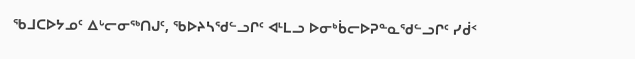ᖃᒧᑕᐅᔭᓄᑦ ᐃᒡᓕᓂᖅᑎᒍᑦ, ᖃᐅᔨᓴᖁᓪᓗᒋᑦ ᐊᒻᒪᓗ ᐅᓂᒃᑳᓕᐅᕈᓐᓇᖁᓪᓗᒋᑦ ᓯᑰᑉ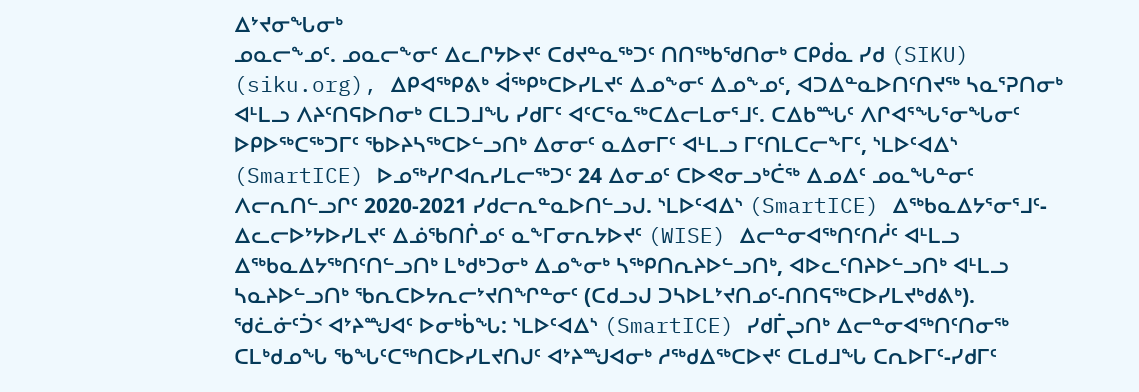ᐃᔾᔪᓂᖓᓂᒃ
ᓄᓇᓕᖕᓄᑦ. ᓄᓇᓕᖕᓂᑦ ᐃᓚᒋᔭᐅᔪᑦ ᑕᑯᔪᓐᓇᖅᑐᑦ ᑎᑎᖅᑲᖁᑎᓂᒃ ᑕᑭᑰᓇ ᓯᑯ (SIKU) (siku.org), ᐃᑭᐊᖅᑭᕕᒃ ᐋᖅᑭᒃᑕᐅᓯᒪᔪᑦ ᐃᓄᖕᓂᑦ ᐃᓄᖕᓄᑦ, ᐊᑐᐃᓐᓇᐅᑎᑦᑎᔪᖅ ᓴᓇᕐᕈᑎᓂᒃ ᐊᒻᒪᓗ ᐱᔨᑦᑎᕋᐅᑎᓂᒃ ᑕᒪᑐᒧᖓ ᓯᑯᒥᑦ ᐊᑦᑕᕐᓇᖅᑕᐃᓕᒪᓂᕐᒧᑦ. ᑕᐃᑲᙵᑦ ᐱᒋᐊᕐᖓᕐᓂᖓᓂᑦ ᐅᑭᐅᖅᑕᖅᑐᒥᑦ ᖃᐅᔨᓴᖅᑕᐅᓪᓗᑎᒃ ᐃᓂᓂᑦ ᓇᐃᓂᒥᑦ ᐊᒻᒪᓗ ᒥᑦᑎᒪᑕᓕᖕᒥᑦ, ᔅᒪᐅᑦᐊᐃᔅ (SmartICE) ᐅᓄᖅᓯᒋᐊᕆᓯᒪᓕᖅᑐᑦ 24 ᐃᓂᓄᑦ ᑕᐅᕙᓂᓗᒃᑖᖅ ᐃᓄᐃᑦ ᓄᓇᖓᓐᓂᑦ ᐱᓕᕆᑎᓪᓗᒋᑦ 2020-2021 ᓯᑯᓕᕆᓐᓇᐅᑎᓪᓗᒍ. ᔅᒪᐅᑦᐊᐃᔅ (SmartICE) ᐃᖅᑲᓇᐃᔭᕐᓂᕐᒧᑦ- ᐃᓚᓕᐅᔾᔭᐅᓯᒪᔪᑦ ᐃᓅᖃᑎᒌᓄᑦ ᓇᖕᒥᓂᕆᔭᐅᔪᑦ (WISE) ᐃᓕᓐᓂᐊᖅᑎᑦᑎᓲᑦ ᐊᒻᒪᓗ ᐃᖅᑲᓇᐃᔭᖅᑎᑦᑎᓪᓗᑎᒃ ᒪᒃᑯᒃᑐᓂᒃ ᐃᓄᖕᓂᒃ ᓴᖅᑭᑎᕆᔨᐅᓪᓗᑎᒃ, ᐊᐅᓚᑦᑎᔨᐅᓪᓗᑎᒃ ᐊᒻᒪᓗ ᓴᓇᔨᐅᓪᓗᑎᒃ ᖃᕆᑕᐅᔭᕆᓕᔾᔪᑎᖏᓐᓂᑦ (ᑕᑯᓗᒍ ᑐᓴᐅᒪᔾᔪᑎᓄᑦ-ᑎᑎᕋᖅᑕᐅᓯᒪᔪᒃᑯᕕᒃ).
ᖁᓛᓃᑦᑑᑉ ᐊᔾᔨᙳᐊᑦ ᐅᓂᒃᑳᖓ: ᔅᒪᐅᑦᐊᐃᔅ (SmartICE) ᓯᑯᒦᖢᑎᒃ ᐃᓕᓐᓂᐊᖅᑎᑦᑎᓂᖅ ᑕᒪᒃᑯᓄᖓ ᖃᖓᑦᑕᖅᑎᑕᐅᓯᒪᔪᑎᒍᑦ ᐊᔾᔨᙳᐊᓂᒃ ᓱᖅᑯᐃᖅᑕᐅᔪᑦ ᑕᒪᑯᒧᖓ ᑕᕆᐅᒥᑦ-ᓯᑯᒥᑦ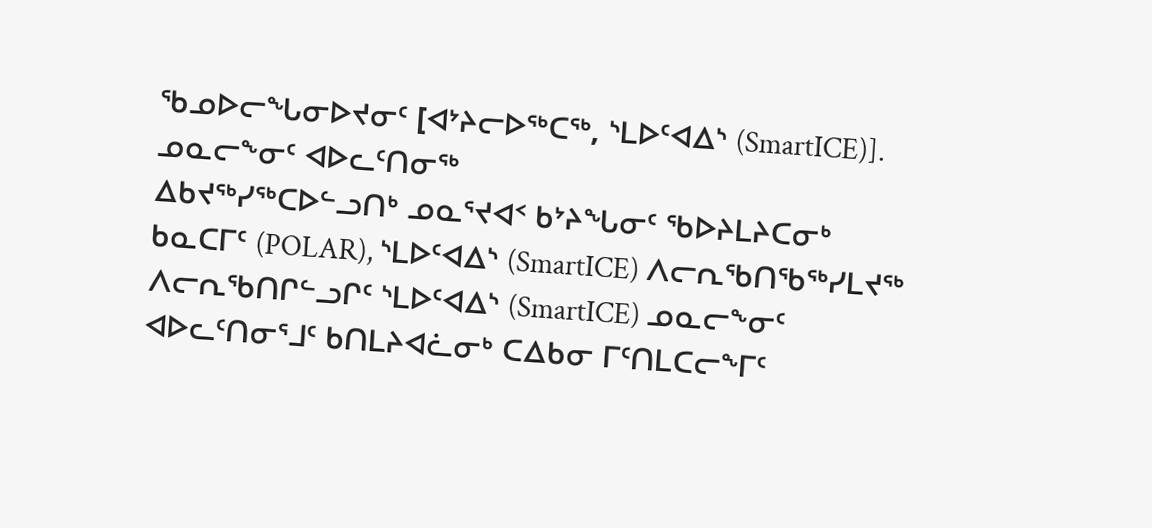ᖃᓄᐅᓕᖓᓂᐅᔪᓂᑦ [ᐊᔾᔨᓕᐅᖅᑕᖅ, ᔅᒪᐅᑦᐊᐃᔅ (SmartICE)].
ᓄᓇᓕᖕᓂᑦ ᐊᐅᓚᑦᑎᓂᖅ
ᐃᑲᔪᖅᓯᖅᑕᐅᓪᓗᑎᒃ ᓄᓇᕐᔪᐊᑉ ᑲᔾᔨᖓᓂᑦ ᖃᐅᔨᒪᔨᑕᓂᒃ ᑲᓇᑕᒥᑦ (POLAR), ᔅᒪᐅᑦᐊᐃᔅ (SmartICE) ᐱᓕᕆᖃᑎᖃᖅᓯᒪᔪᖅ ᐱᓕᕆᖃᑎᒋᓪᓗᒋᑦ ᔅᒪᐅᑦᐊᐃᔅ (SmartICE) ᓄᓇᓕᖕᓂᑦ ᐊᐅᓚᑦᑎᓂᕐᒧᑦ ᑲᑎᒪᔨᐊᓛᓂᒃ ᑕᐃᑲᓂ ᒥᑦᑎᒪᑕᓕᖕᒥᑦ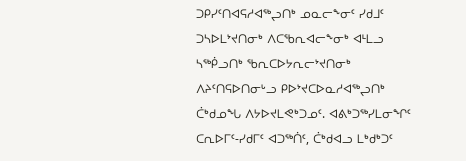ᑐᑭᓯᑦᑎᐊᕋᓱᐊᖅᖢᑎᒃ ᓄᓇᓕᖕᓂᑦ ᓯᑯᒧᑦ ᑐᓴᐅᒪᔾᔪᑎᓂᒃ ᐱᑕᖃᕆᐊᓕᖕᓂᒃ ᐊᒻᒪᓗ ᓴᖅᑮᓗᑎᒃ ᖃᕆᑕᐅᔭᕆᓕᔾᔪᑎᓂᒃ ᐱᔨᑦᑎᕋᐅᑎᓂᒡᓗ ᑭᐅᔾᔪᑕᐅᓇᓱᐊᖅᖢᑎᒃ ᑖᒃᑯᓄᖓ ᐱᔭᐅᔪᒪᕙᒃᑐᓄᑦ. ᐊᕕᒃᑐᖅᓯᒪᓂᖏᑦ ᑕᕆᐅᒥᑦ-ᓯᑯᒥᑦ ᐊᑐᖅᑏᑦ, ᑖᒃᑯᐊᓗ ᒪᒃᑯᒃᑐᑦ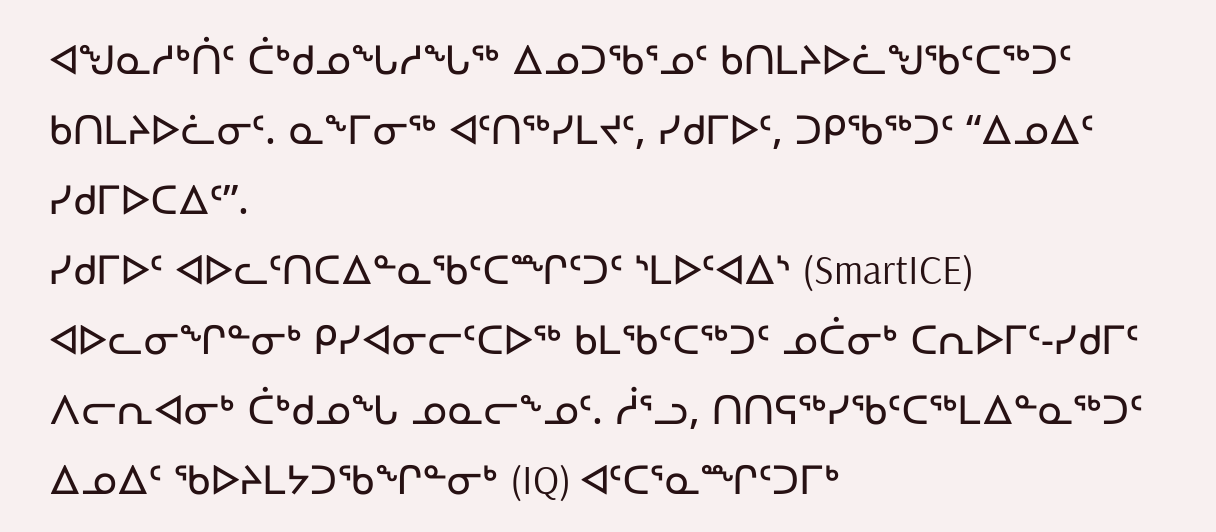ᐊᖑᓇᓱᒃᑏᑦ ᑖᒃᑯᓄᖓᓱᖓᖅ ᐃᓄᑐᖃᕐᓄᑦ ᑲᑎᒪᔨᐅᓛᖑᖃᑦᑕᖅᑐᑦ ᑲᑎᒪᔨᐅᓛᓂᑦ. ᓇᖕᒥᓂᖅ ᐊᑦᑎᖅᓯᒪᔪᑦ, ᓯᑯᒥᐅᑦ, ᑐᑭᖃᖅᑐᑦ “ᐃᓄᐃᑦ ᓯᑯᒥᐅᑕᐃᑦ”.
ᓯᑯᒥᐅᑦ ᐊᐅᓚᑦᑎᑕᐃᓐᓇᖃᑦᑕᙱᑦᑐᑦ ᔅᒪᐅᑦᐊᐃᔅ (SmartICE) ᐊᐅᓚᓂᖏᓐᓂᒃ ᑭᓯᐊᓂᓕᑦᑕᐅᖅ ᑲᒪᖃᑦᑕᖅᑐᑦ ᓄᑖᓂᒃ ᑕᕆᐅᒥᑦ-ᓯᑯᒥᑦ ᐱᓕᕆᐊᓂᒃ ᑖᒃᑯᓄᖓ ᓄᓇᓕᖕᓄᑦ. ᓲᕐᓗ, ᑎᑎᕋᖅᓯᖃᑦᑕᖅᒪᐃᓐᓇᖅᑐᑦ ᐃᓄᐃᑦ ᖃᐅᔨᒪᔭᑐᖃᖏᓐᓂᒃ (IQ) ᐊᑦᑕᕐᓇᙱᑦᑐᒥᒃ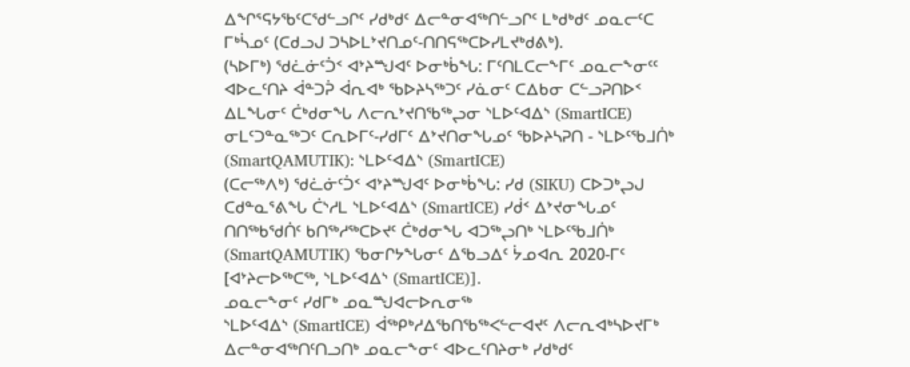ᐃᖏᕐᕋᔭᖃᑦᑕᖁᓪᓗᒋᑦ ᓯᑯᒃᑯᑦ ᐃᓕᓐᓂᐊᖅᑎᓪᓗᒋᑦ ᒪᒃᑯᒃᑯᑦ ᓄᓇᓕᑦᑕ ᒥᒃᓵᓄᑦ (ᑕᑯᓗᒍ ᑐᓴᐅᒪᔾᔪᑎᓄᑦ-ᑎᑎᕋᖅᑕᐅᓯᒪᔪᒃᑯᕕᒃ).
(ᓴᐅᒥᒃ) ᖁᓛᓃᑦᑑᑉ ᐊᔾᔨᙳᐊᑦ ᐅᓂᒃᑳᖓ: ᒥᑦᑎᒪᑕᓕᖕᒥᑦ ᓄᓇᓕᖕᓂᑦᑦ ᐊᐅᓚᑦᑎᔨ ᐋᓐᑐᕉ ᐋᕆᐊᒃ ᖃᐅᔨᓴᖅᑐᑦ ᓯᓈᓂᑦ ᑕᐃᑲᓂ ᑕᓪᓗᕈᑎᐅᑉ ᐃᒪᖓᓂᑦ ᑖᒃᑯᓂᖓ ᐱᓕᕆᔾᔪᑎᖃᖅᖢᓂ ᔅᒪᐅᑦᐊᐃᔅ (SmartICE) ᓂᒪᑦᑐᓐᓇᖅᑐᑦ ᑕᕆᐅᒥᑦ-ᓯᑯᒥᑦ ᐃᔾᔪᑎᓂᖓᓄᑦ ᖃᐅᔨᓴᕈᑎ - ᔅᒪᐅᑦᖃᒧᑏᒃ (SmartQAMUTIK): ᔅᒪᐅᑦᐊᐃᔅ (SmartICE)
(ᑕᓕᖅᐱᒃ) ᖁᓛᓃᑦᑑᑉ ᐊᔾᔨᙳᐊᑦ ᐅᓂᒃᑳᖓ: ᓯᑯ (SIKU) ᑕᐅᑐᒃᖢᒍ ᑕᑯᓐᓇᕐᕕᖓ ᑖᔅᓱᒪ ᔅᒪᐅᑦᐊᐃᔅ (SmartICE) ᓯᑰᑉ ᐃᔾᔪᓂᖓᓄᑦ ᑎᑎᖅᑲᖁᑏᑦ ᑲᑎᖅᓱᖅᑕᐅᔪᑦ ᑖᒃᑯᓂᖓ ᐊᑐᖅᖢᑎᒃ ᔅᒪᐅᑦᖃᒧᑏᒃ (SmartQAMUTIK) ᖃᓂᒋᔭᖓᓂᑦ ᐃᖃᓗᐃᑦ ᔮᓄᐊᕆ 2020-ᒥᑦ [ᐊᔾᔨᓕᐅᖅᑕᖅ, ᔅᒪᐅᑦᐊᐃᔅ (SmartICE)].
ᓄᓇᓕᖕᓂᑦ ᓯᑯᒥᒃ ᓄᓇᙳᐊᓕᐅᕆᓂᖅ
ᔅᒪᐅᑦᐊᐃᔅ (SmartICE) ᐋᖅᑭᒃᓱᐃᖃᑎᖃᖅᐸᓪᓕᐊᔪᑦ ᐱᓕᕆᐊᒃᓴᐅᔪᒥᒃ ᐃᓕᓐᓂᐊᖅᑎᑦᑎᓗᑎᒃ ᓄᓇᓕᖕᓂᑦ ᐊᐅᓚᑦᑎᔨᓂᒃ ᓯᑯᒃᑯᑦ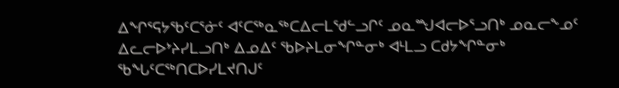ᐃᖏᕐᕋᔭᖃᑦᑕᕐᓃᑦ ᐊᑦᑕᖅᓇᖅᑕᐃᓕᒪᖁᓪᓗᒋᑦ ᓄᓇᙳᐊᓕᐅᕐᓗᑎᒃ ᓄᓇᓕᖕᓄᑦ ᐃᓚᓕᐅᔾᔨᓯᒪᓗᑎᒃ ᐃᓄᐃᑦ ᖃᐅᔨᒪᓂᖏᓐᓂᒃ ᐊᒻᒪᓗ ᑕᑯᔭᖏᓐᓂᒃ ᖃᖓᑦᑕᖅᑎᑕᐅᓯᒪᔪᑎᒍᑦ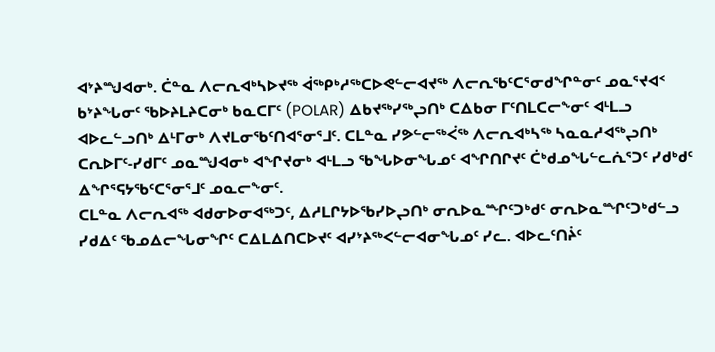ᐊᔾᔨᙳᐊᓂᒃ. ᑖᓐᓇ ᐱᓕᕆᐊᒃᓴᐅᔪᖅ ᐋᖅᑭᒃᓱᖅᑕᐅᕙᓪᓕᐊᔪᖅ ᐱᓕᕆᖃᑦᑕᕐᓂᑯᖏᓐᓂᑦ ᓄᓇᕐᔪᐊᑉ ᑲᔾᔨᖓᓂᑦ ᖃᐅᔨᒪᔨᑕᓂᒃ ᑲᓇᑕᒥᑦ (POLAR) ᐃᑲᔪᖅᓯᖅᖢᑎᒃ ᑕᐃᑲᓂ ᒥᑦᑎᒪᑕᓕᖕᓂᑦ ᐊᒻᒪᓗ ᐊᐅᓚᓪᓗᑎᒃ ᐃᒻᒥᓂᒃ ᐱᔪᒪᓂᖃᑦᑎᐊᕐᓂᕐᒧᑦ. ᑕᒪᓐᓇ ᓯᕗᓪᓕᖅᐹᖅ ᐱᓕᕆᐊᒃᓴᖅ ᓴᓇᓇᓱᐊᖅᖢᑎᒃ ᑕᕆᐅᒥᑦ-ᓯᑯᒥᑦ ᓄᓇᙳᐊᓂᒃ ᐊᖏᔪᓂᒃ ᐊᒻᒪᓗ ᖃᖓᐅᓂᖓᓄᑦ ᐊᖏᑎᒋᔪᑦ ᑖᒃᑯᓄᖓᓪᓚᕇᕐᑐᑦ ᓯᑯᒃᑯᑦ ᐃᖏᕐᕋᔭᖃᑦᑕᕐᓂᕐᒧᑦ ᓄᓇᓕᖕᓂᑦ.
ᑕᒪᓐᓇ ᐱᓕᕆᐊᖅ ᐊᑯᓂᐅᓂᐊᖅᑐᑦ, ᐃᓱᒪᒋᔭᐅᖃᓯᐅᖢᑎᒃ ᓂᕆᐅᓇᙱᑦᑐᒃᑯᑦ ᓂᕆᐅᓇᙱᑦᑐᒃᑯᓪᓗ ᓯᑯᐃᑦ ᖃᓄᐃᓕᖓᓂᖏᑦ ᑕᐃᒪᐃᑎᑕᐅᔪᑦ ᐊᓯᔾᔨᖅᐸᓪᓕᐊᓂᖓᓄᑦ ᓯᓚ. ᐊᐅᓚᑦᑎᔩᑦ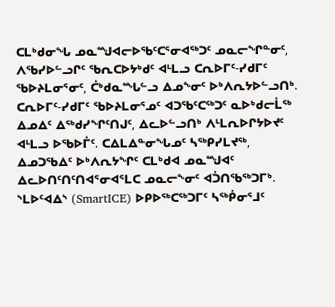ᑕᒪᒃᑯᓂᖓ ᓄᓇᙳᐊᓕᐅᖃᑦᑕᕐᓂᐊᖅᑐᑦ ᓄᓇᓕᖏᓐᓂᑦ, ᐱᖃᓯᐅᓪᓗᒋᑦ ᖃᕆᑕᐅᔭᒃᑯᑦ ᐊᒻᒪᓗ ᑕᕆᐅᒥᑦ-ᓯᑯᒥᑦ ᖃᐅᔨᒪᓂᕐᓂᑦ, ᑖᒃᑯᓇᙵᓪᓗ ᐃᓄᖕᓂᑦ ᐅᒃᐱᕆᔭᐅᓪᓗᑎᒃ. ᑕᕆᐅᒥᑦ-ᓯᑯᒥᑦ ᖃᐅᔨᒪᓂᕐᓄᑦ ᐊᑐᖃᑦᑕᖅᑐᑦ ᓇᐅᒃᑯᓕᒫᖅ ᐃᓄᐃᑦ ᐃᖅᑯᓯᖏᑦᑎᒍᑦ, ᐃᓚᐅᓪᓗᑎᒃ ᐱᒻᒪᕆᐅᒋᔭᐅᔪᑦ ᐊᒻᒪᓗ ᐅᖃᐅᒦᑦ. ᑕᐃᒪᐃᓐᓂᖓᓄᑦ ᓴᖅᑭᓯᒪᔪᖅ, ᐃᓄᑐᖃᐃᑦ ᐅᒃᐱᕆᔭᖏᑦ ᑕᒪᒃᑯᐊ ᓄᓇᙳᐊᑦ ᐃᓚᐅᑎᑦᑎᑦᑎᐊᕐᓂᐊᕐᒪᑕ ᓄᓇᓕᖕᓂᑦ ᐊᑑᑎᖃᖅᑐᒥᒃ.
ᔅᒪᐅᑦᐊᐃᔅ (SmartICE) ᐅᑭᐅᖅᑕᖅᑐᒥᑦ ᓴᖅᑮᓂᕐᒧᑦ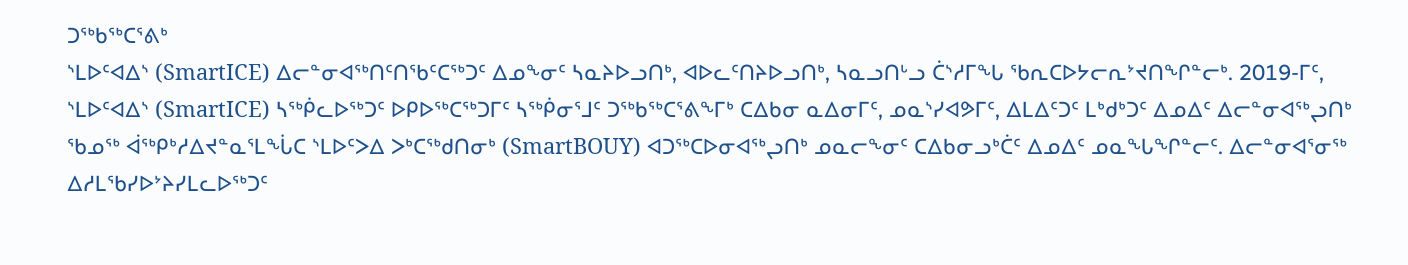ᑐᖅᑲᖅᑕᕐᕕᒃ
ᔅᒪᐅᑦᐊᐃᔅ (SmartICE) ᐃᓕᓐᓂᐊᖅᑎᑦᑎᖃᑦᑕᖅᑐᑦ ᐃᓄᖕᓂᑦ ᓴᓇᔨᐅᓗᑎᒃ, ᐊᐅᓚᑦᑎᔨᐅᓗᑎᒃ, ᓴᓇᓗᑎᒡᓗ ᑖᔅᓱᒥᖓ ᖃᕆᑕᐅᔭᓕᕆᔾᔪᑎᖏᓐᓕᒃ. 2019-ᒥᑦ, ᔅᒪᐅᑦᐊᐃᔅ (SmartICE) ᓴᖅᑮᓚᐅᖅᑐᑦ ᐅᑭᐅᖅᑕᖅᑐᒥᑦ ᓴᖅᑮᓂᕐᒧᑦ ᑐᖅᑲᖅᑕᕐᕕᖕᒥᒃ ᑕᐃᑲᓂ ᓇᐃᓂᒥᑦ, ᓄᓇᔅᓯᐊᕗᒥᑦ, ᐃᒪᐃᑦᑐᑦ ᒪᒃᑯᒃᑐᑦ ᐃᓄᐃᑦ ᐃᓕᓐᓂᐊᖅᖢᑎᒃ ᖃᓄᖅ ᐋᖅᑭᒃᓱᐃᔪᓐᓇᕐᒪᖔᑕ ᔅᒪᐅᑦᐳᐃ ᐳᒃᑕᖅᑯᑎᓂᒃ (SmartBOUY) ᐊᑐᖅᑕᐅᓂᐊᖅᖢᑎᒃ ᓄᓇᓕᖕᓂᑦ ᑕᐃᑲᓂᓗᒃᑖᑦ ᐃᓄᐃᑦ ᓄᓇᖓᖏᓐᓕᑦ. ᐃᓕᓐᓂᐊᕐᓂᖅ ᐃᓱᒪᖃᓯᐅᔾᔨᓯᒪᓚᐅᖅᑐᑦ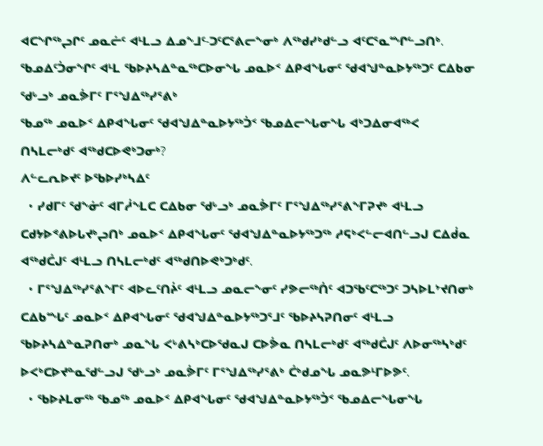ᐊᑕᖏᖅᖢᒋᑦ ᓄᓇᓖᑦ ᐊᒻᒪᓗ ᐃᓄᖕᒧᑦ-ᑐᑦᑕᕐᕕᓕᖕᓂᒃ ᐱᖅᑯᓯᒃᑯᓪᓗ ᐊᑦᑕᕐᓇᙱᓪᓗᑎᒃ.
ᖃᓄᐃᑦᑑᓂᖏᑦ ᐊᒻᒪ ᖃᐅᔨᓴᐃᓐᓇᖅᑕᐅᓂᖓ ᓄᓇᐅᑉ ᐃᑭᐊᖓᓂᑦ ᖁᐊᖑᓐᓇᐅᔭᖅᑐᑦ ᑕᐃᑲᓂ ᖁᒡᓗᒃ ᓄᓇᕘᒥᑦ ᒥᕐᖑᐃᖅᓯᕐᕕᒃ
ᖃᓄᖅ ᓄᓇᐅᑉ ᐃᑭᐊᖓᓂᑦ ᖁᐊᖑᐃᓐᓇᐅᔭᖅᑑᑉ ᖃᓄᐃᓕᖓᓂᖓ ᐊᒃᑐᐃᓂᐊᖅᐸ ᑎᓴᒪᓕᒃᑯᑦ ᐊᖅᑯᑕᐅᕙᒃᑐᓂᒃ?
ᐱᓪᓚᕆᐅᔪᑦ ᐅᖃᐅᓯᒃᓴᐃᑦ
  • ᓯᑯᒥᑦ ᖁᖕᓃᑦ ᐊᒥᓲᖕᒪᑕ ᑕᐃᑲᓂ ᖁᒡᓗᒃ ᓄᓇᕘᒥᑦ ᒥᕐᖑᐃᖅᓯᕐᕕᖕᒥᕈᔪᒃ ᐊᒻᒪᓗ ᑕᑯᔭᐅᕝᕕᐅᒐᔪᒃᖢᑎᒃ ᓄᓇᐅᑉ ᐃᑭᐊᖓᓂᑦ ᖁᐊᖑᐃᓐᓇᐅᔭᖅᑐᖅ ᓱᕋᒃᐸᓪᓕᐊᑎᓪᓗᒍ ᑕᐃᑰᓇ ᐊᖅᑯᑖᒍᑦ ᐊᒻᒪᓗ ᑎᓴᒪᓕᒃᑯᑦ ᐊᖅᑯᑎᐅᕙᒃᑐᒃᑯᑦ.
  • ᒥᕐᖑᐃᖅᓯᕐᕕᖕᒥᑦ ᐊᐅᓚᑦᑎᔩᑦ ᐊᒻᒪᓗ ᓄᓇᓕᖕᓂᑦ ᓯᕗᓕᖅᑏᑦ ᐊᑐᖃᑦᑕᖅᑐᑦ ᑐᓴᐅᒪᔾᔪᑎᓂᒃ ᑕᐃᑲᙵᑦ ᓄᓇᐅᑉ ᐃᑭᐊᖓᓂᑦ ᖁᐊᖑᐃᓐᓇᐅᔭᖅᑐᕐᒧᑦ ᖃᐅᔨᓴᕈᑎᓂᑦ ᐊᒻᒪᓗ ᖃᐅᔨᓴᐃᓐᓇᕈᑎᓂᒃ ᓄᓇᖓ ᐸᒡᕕᓴᒃᑕᐅᖁᓇᒍ ᑕᐅᕘᓇ ᑎᓴᒪᓕᒃᑯᑦ ᐊᖅᑯᑖᒍᑦ ᐱᐅᓂᖅᓴᒃᑯᑦ ᐅᐸᒃᑕᐅᔪᓐᓇᖁᓪᓗᒍ ᖁᒡᓗᒃ ᓄᓇᕘᒥᑦ ᒥᕐᖑᐃᖅᓯᕐᕕᒃ ᑖᒃᑯᓄᖓ ᓄᓇᕗᒻᒥᐅᕗᑦ.
  • ᖃᐅᔨᒪᓂᖅ ᖃᓄᖅ ᓄᓇᐅᑉ ᐃᑭᐊᖓᓂᑦ ᖁᐊᖑᐃᓐᓇᐅᔭᖅᑑᑉ ᖃᓄᐃᓕᖓᓂᖓ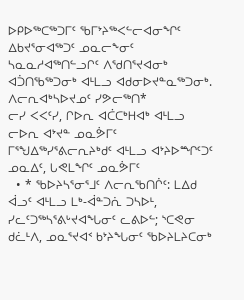ᐅᑭᐅᖅᑕᖅᑐᒥᑦ ᖃᒥᔾᔨᖅᐸᓪᓕᐊᓂᖏᑦ ᐃᑲᔪᕐᓂᐊᖅᑐᑦ ᓄᓇᓕᖕᓂᑦ ᓴᓇᓇᓱᐊᖅᑎᓪᓗᒋᑦ ᐱᖁᑎᕐᔪᐊᓂᒃ ᐊᑑᑎᖃᖅᑐᓂᒃ ᐊᒻᒪᓗ ᐊᑯᓂᐅᔪᓐᓇᖅᑐᓂᒃ.
ᐱᓕᕆᐊᒃᓴᐅᔪᓄᑦ ᓯᕗᓕᖅᑎ*
ᓕᓯ ᐸᐸᑦᓯ, ᒋᐅᕆ ᐊᑖᑕᒃᕼᐊᒃ ᐊᒻᒪᓗ ᓕᐅᕆ ᐊᔾᔪᓐ ᓄᓇᕘᒥᑦ ᒥᕐᖑᐃᖅᓯᕐᕕᓕᕆᔨᒃᑯᑦ ᐊᒻᒪᓗ ᐊᔾᔨᐅᙱᑦᑐᑦ ᓄᓇᐃᑦ, ᒐᕙᒪᖏᑦ ᓄᓇᕘᒥᑦ
  • * ᖃᐅᔨᓴᕐᓂᕐᒧᑦ ᐱᓕᕆᖃᑎᒌᑦ: ᒪᐃᑯ ᐋᓗᑦ ᐊᒻᒪᓗ ᒪᒃ-ᐋᓐᑐᕇ ᑐᓴᐅᒻ, ᓯᓚᑦᑐᖅᓴᕐᕕᒡᔪᐊᖓᓂᑦ ᓚᕕᐅᓪ; ᔅᑕᕙᓂ ᑯᓛᒻᐱ, ᓄᓇᕐᔪᐊᑉ ᑲᔾᔨᖓᓂᑦ ᖃᐅᔨᒪᔨᑕᓂᒃ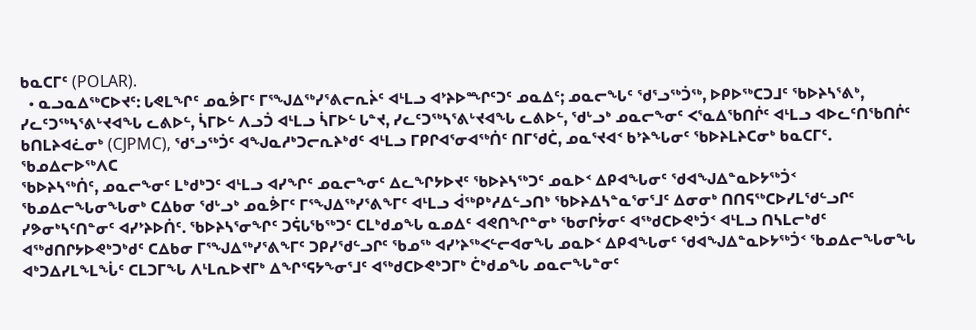ᑲᓇᑕᒥᑦ (POLAR).
  • ᓇᓗᓇᐃᖅᑕᐅᔪᑦ: ᒐᕙᒪᖏᑦ ᓄᓇᕘᒥᑦ ᒥᕐᖑᐃᖅᓯᕐᕕᓕᕆᔩᑦ ᐊᒻᒪᓗ ᐊᔾᔨᐅᙱᑦᑐᑦ ᓄᓇᐃᑦ; ᓄᓇᓕᖓᑦ ᖁᕐᓗᖅᑑᖅ, ᐅᑭᐅᖅᑕᑐᒧᑦ ᖃᐅᔨᓴᕐᕕᒃ, ᓯᓚᑦᑐᖅᓴᕐᕕᒡᔪᐊᖓ ᓚᕕᐅᓪ, ᓵᒥᐅᓪ ᐱᓗᑑ ᐊᒻᒪᓗ ᓵᒥᐅᓪ ᒐᓐᔪ, ᓯᓚᑦᑐᖅᓴᕐᕕᒡᔪᐊᖓ ᓚᕕᐅᓪ, ᖁᒡᓗᒃ ᓄᓇᓕᖕᓂᑦ ᐸᕐᓇᐃᖃᑎᒌᑦ ᐊᒻᒪᓗ ᐊᐅᓚᑦᑎᖃᑎᒌᑦ ᑲᑎᒪᔨᐊᓛᓂᒃ (CJPMC), ᖁᕐᓗᖅᑑᑦ ᐊᖑᓇᓱᒃᑐᓕᕆᔨᒃᑯᑦ ᐊᒻᒪᓗ ᒥᑭᒋᐊᕐᓂᐊᖅᑏᑦ ᑎᒥᖁᑖ, ᓄᓇᕐᔪᐊᑉ ᑲᔾᔨᖓᓂᑦ ᖃᐅᔨᒪᔨᑕᓂᒃ ᑲᓇᑕᒥᑦ.
ᖃᓄᐃᓕᐅᖅᐱᑕ
ᖃᐅᔨᓴᖅᑏᑦ, ᓄᓇᓕᖕᓂᑦ ᒪᒃᑯᒃᑐᑦ ᐊᒻᒪᓗ ᐊᓯᖏᑦ ᓄᓇᓕᖕᓂᑦ ᐃᓚᖏᔭᐅᔪᑦ ᖃᐅᔨᓴᖅᑐᑦ ᓄᓇᐅᑉ ᐃᑭᐊᖓᓂᑦ ᖁᐊᖑᐃᓐᓇᐅᔭᖅᑑᑉ ᖃᓄᐃᓕᖓᓂᖓᓂᒃ ᑕᐃᑲᓂ ᖁᒡᓗᒃ ᓄᓇᕘᒥᑦ ᒥᕐᖑᐃᖅᓯᕐᕕᖕᒥᑦ ᐊᒻᒪᓗ ᐋᖅᑭᒃᓱᐃᓪᓗᑎᒃ ᖃᐅᔨᐃᓴᓐᓇᕐᓂᕐᒧᑦ ᐃᓂᓂᒃ ᑎᑎᕋᖅᑕᐅᓯᒪᖁᓪᓗᒋᑦ ᓯᕗᓂᒃᓴᑦᑎᓐᓂᑦ ᐊᓯᔾᔨᐅᑏᑦ. ᖃᐅᔨᓴᕐᓂᖏᑦ ᑐᕌᒐᖃᖅᑐᑦ ᑕᒪᒃᑯᓄᖓ ᓇᓄᐃᑦ ᐊᕙᑎᖏᓐᓂᒃ ᖃᓂᒋᔮᓂᑦ ᐊᖅᑯᑕᐅᕙᒃᑑᑉ ᐊᒻᒪᓗ ᑎᓴᒪᓕᒃᑯᑦ ᐊᖅᑯᑎᒋᔭᐅᕙᒃᑐᒃᑯᑦ ᑕᐃᑲᓂ ᒥᕐᖑᐃᖅᓯᕐᕕᖕᒥᑦ ᑐᑭᓯᖁᓪᓗᒋᑦ ᖃᓄᖅ ᐊᓯᔾᔨᖅᐸᓪᓕᐊᓂᖓ ᓄᓇᐅᑉ ᐃᑭᐊᖓᓂᑦ ᖁᐊᖑᐃᓐᓇᐅᔭᖅᑑᑉ ᖃᓄᐃᓕᖓᓂᖓ ᐊᒃᑐᐃᓯᒪᖕᒪᖔᑦ ᑕᒪᑐᒥᖓ ᐱᒻᒪᕆᐅᔪᒥᒃ ᐃᖏᕐᕋᔭᖕᓂᕐᒧᑦ ᐊᖅᑯᑕᐅᕙᒃᑐᒥᒃ ᑖᒃᑯᓄᖓ ᓄᓇᓕᖓᓐᓂᑦ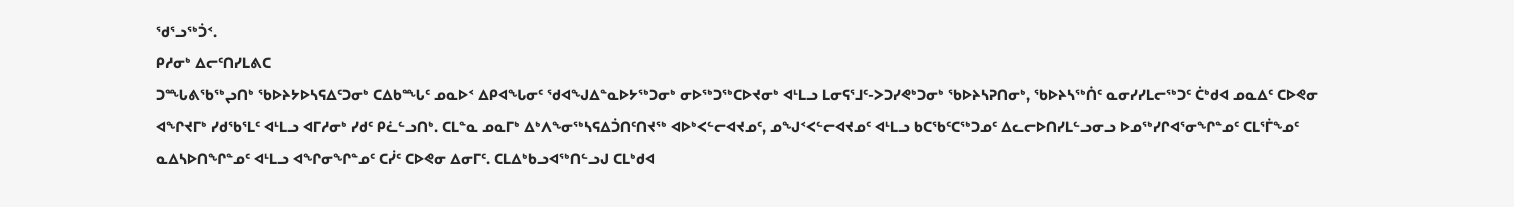ᖁᕐᓗᖅᑑᑉ.
ᑭᓱᓂᒃ ᐃᓕᑦᑎᓯᒪᕕᑕ
ᑐᙵᕕᖃᖅᖢᑎᒃ ᖃᐅᔨᔭᐅᓴᕋᐃᑦᑐᓂᒃ ᑕᐃᑲᙵᑦ ᓄᓇᐅᑉ ᐃᑭᐊᖓᓂᑦ ᖁᐊᖑᐃᓐᓇᐅᔭᖅᑐᓂᒃ ᓂᐅᖅᑐᖅᑕᐅᔪᓂᒃ ᐊᒻᒪᓗ ᒪᓂᕋᕐᒧᑦ-ᐳᑐᓯᕙᒃᑐᓂᒃ ᖃᐅᔨᓴᕈᑎᓂᒃ, ᖃᐅᔨᓴᖅᑏᑦ ᓇᓂᓯᓯᒪᓕᖅᑐᑦ ᑖᒃᑯᐊ ᓄᓇᐃᑦ ᑕᐅᕙᓂ ᐊᖏᔪᒥᒃ ᓯᑯᖃᕐᒪᑦ ᐊᒻᒪᓗ ᐊᒥᓱᓂᒃ ᓯᑯᑦ ᑭᓛᓪᓗᑎᒃ. ᑕᒪᓐᓇ ᓄᓇᒥᒃ ᐃᒃᐱᖕᓂᖅᓴᕋᐃᑑᑎᑦᑎᔪᖅ ᐊᐅᒃᐸᓪᓕᐊᔪᓄᑦ, ᓄᖑᑉᐸᓪᓕᐊᔪᓄᑦ ᐊᒻᒪᓗ ᑲᑕᖃᑦᑕᖅᑐᓄᑦ ᐃᓚᓕᐅᑎᓯᒪᓪᓗᓂᓗ ᐅᓄᖅᓯᒋᐊᕐᓂᖏᓐᓄᑦ ᑕᒪᕐᒦᖕᓄᑦ ᓇᐃᓴᐅᑎᖏᓐᓄᑦ ᐊᒻᒪᓗ ᐊᖏᓂᖏᓐᓄᑦ ᑕᓰᑦ ᑕᐅᕙᓂ ᐃᓂᒥᑦ. ᑕᒪᐃᒃᑲᓗᐊᖅᑎᓪᓗᒍ ᑕᒪᒃᑯᐊ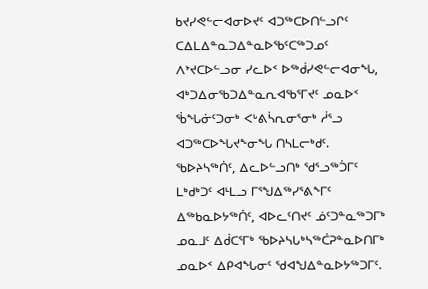ᑲᔪᓯᕙᓪᓕᐊᓂᐅᔪᑦ ᐊᑐᖅᑕᐅᑎᓪᓗᒋᑦ ᑕᐃᒪᐃᓐᓇᑐᐃᓐᓇᐅᖃᑦᑕᖅᑐᓄᑦ ᐱᔾᔪᑕᐅᓪᓗᓂ ᓯᓚᐅᑉ ᐅᖅᑰᓯᕙᓪᓕᐊᓂᖓ, ᐊᒃᑐᐃᓂᖃᑐᐃᓐᓇᕆᐊᖃᕐᒥᔪᑦ ᓄᓇᐅᑉ ᖄᖓᓃᑦᑐᓂᒃ ᐸᒡᕕᓵᕆᓂᕐᓂᒃ ᓲᕐᓗ ᐊᑐᖅᑕᐅᖓᔪᖕᓂᖓ ᑎᓴᒪᓕᒃᑯᑦ.
ᖃᐅᔨᓴᖅᑏᑦ, ᐃᓚᐅᓪᓗᑎᒃ ᖁᕐᓗᖅᑑᒥᑦ ᒪᒃᑯᒃᑐᑦ ᐊᒻᒪᓗ ᒥᕐᖑᐃᖅᓯᕐᕕᖕᒥᑦ ᐃᖅᑲᓇᐅᔭᖅᑏᑦ, ᐊᐅᓚᑦᑎᔪᑦ ᓅᑦᑐᓐᓇᖅᑐᒥᒃ ᓄᓇᒧᑦ ᐃᑰᑕᕐᒥᒃ ᖃᐅᔨᓴᒐᒃᓴᖅᑖᕈᓐᓇᐅᑎᒥᒃ ᓄᓇᐅᑉ ᐃᑭᐊᖓᓂᑦ ᖁᐊᖑᐃᓐᓇᐅᔭᖅᑐᒥᑦ.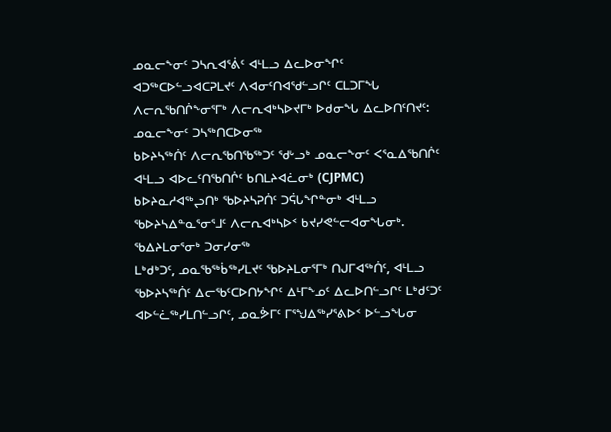ᓄᓇᓕᖕᓂᑦ ᑐᓴᕆᐊᕐᕖᑦ ᐊᒻᒪᓗ ᐃᓚᐅᓂᖏᑦ
ᐊᑐᖅᑕᐅᓪᓗᐊᑕᕈᒪᔪᑦ ᐱᐊᓂᑦᑎᐊᖁᓪᓗᒋᑦ ᑕᒪᑐᒥᖓ ᐱᓕᕆᖃᑎᒌᖕᓂᕐᒥᒃ ᐱᓕᕆᐊᒃᓴᐅᔪᒥᒃ ᐅᑯᓂᖓ ᐃᓚᐅᑎᑦᑎᔪᑦ:
ᓄᓇᓕᖕᓂᑦ ᑐᓴᖅᑎᑕᐅᓂᖅ
ᑲᐅᔨᓴᖅᑏᑦ ᐱᓕᕆᖃᑎᖃᖅᑐᑦ ᖁᒡᓗᒃ ᓄᓇᓕᖕᓂᑦ ᐸᕐᓇᐃᖃᑎᒌᑦ ᐊᒻᒪᓗ ᐊᐅᓚᑦᑎᖃᑎᒌᑦ ᑲᑎᒪᔨᐊᓛᓂᒃ (CJPMC) ᑲᐅᔨᓇᓱᐊᖅᖢᑎᒃ ᖃᐅᔨᓴᕈᑏᑦ ᑐᕌᒐᖏᓐᓂᒃ ᐊᒻᒪᓗ ᖃᐅᔨᓴᐃᓐᓇᕐᓂᕐᒧᑦ ᐱᓕᕆᐊᒃᓴᐅᑉ ᑲᔪᓯᕙᓪᓕᐊᓂᖓᓂᒃ.
ᖃᐃᔨᒪᓂᕐᓂᒃ ᑐᓂᓯᓂᖅ
ᒪᒃᑯᒃᑐᑦ, ᓄᓇᖃᖅᑳᖅᓯᒪᔪᑦ ᖃᐅᔨᒪᓂᕐᒥᒃ ᑎᒍᒥᐊᖅᑏᑦ, ᐊᒻᒪᓗ ᖃᐅᔨᓴᖅᑏᑦ ᐃᓕᖃᑦᑕᐅᑎᔭᖏᑦ ᐃᒻᒥᖕᓄᑦ ᐃᓚᐅᑎᓪᓗᒋᑦ ᒪᒃᑯᑦᑐᑦ ᐊᐅᓪᓛᖅᓯᒪᑎᓪᓗᒋᑦ, ᓄᓇᕘᒥᑦ ᒥᕐᖑᐃᖅᓯᕐᕕᐅᑉ ᐅᓪᓗᖓᓂ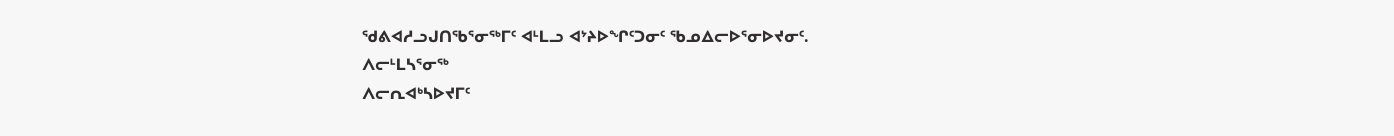ᖁᕕᐊᓱᓗᒍᑎᖃᕐᓂᖅᒥᑦ ᐊᒻᒪᓗ ᐊᔾᔨᐅᖏᑦᑐᓂᑦ ᖃᓄᐃᓕᐅᕐᓂᐅᔪᓂᑦ.
ᐱᓕᒻᒪᓴᕐᓂᖅ
ᐱᓕᕆᐊᒃᓴᐅᔪᒥᑦ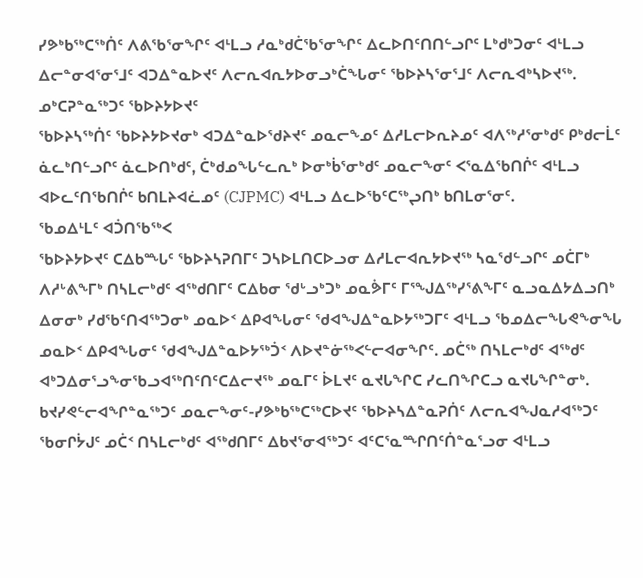ᓯᕗᒃᑲᖅᑕᖅᑏᑦ ᐱᕕᖃᕐᓂᖏᑦ ᐊᒻᒪᓗ ᓱᓇᒃᑯᑖᖃᕐᓂᖏᑦ ᐃᓚᐅᑎᑦᑎᑎᓪᓗᒋᑦ ᒪᒃᑯᒃᑐᓂᑦ ᐊᒻᒪᓗ ᐃᓕᓐᓂᐊᕐᓂᕐᒧᑦ ᐊᑐᐃᓐᓇᐅᔪᑦ ᐱᓕᕆᐊᕆᔭᐅᓂᓗᒃᑖᖓᓂᑦ ᖃᐅᔨᓴᕐᓂᕐᒧᑦ ᐱᓕᕆᐊᒃᓴᐅᔪᖅ.
ᓄᒃᑕᕈᓐᓇᖅᑐᑦ ᖃᐅᔨᔭᐅᔪᑦ
ᖃᐅᔨᓴᖅᑏᑦ ᖃᐅᔨᔭᐅᔪᓂᒃ ᐊᑐᐃᓐᓇᐅᖁᔨᔪᑦ ᓄᓇᓕᖕᓄᑦ ᐃᓱᒪᓕᐅᕆᔨᓄᑦ ᐊᐱᖅᓱᕐᓂᒃᑯᑦ ᑭᒃᑯᓕᒫᑦ ᓈᓚᒃᑎᓪᓗᒋᑦ ᓈᓚᐅᑎᒃᑯᑦ, ᑖᒃᑯᓄᖓᓪᓚᕆᒃ ᐅᓂᒃᑳᕐᓂᒃᑯᑦ ᓄᓇᓕᖕᓂᑦ ᐸᕐᓇᐃᖃᑎᒌᑦ ᐊᒻᒪᓗ ᐊᐅᓚᑦᑎᖃᑎᒌᑦ ᑲᑎᒪᔨᐊᓛᓄᑦ (CJPMC) ᐊᒻᒪᓗ ᐃᓚᐅᖃᑦᑕᖅᖢᑎᒃ ᑲᑎᒪᓂᕐᓂᑦ.
ᖃᓄᐃᒻᒪᑦ ᐊᑑᑎᖃᖅᐸ
ᖃᐅᔨᔭᐅᔪᑦ ᑕᐃᑲᙵᑦ ᖃᐅᔨᓴᕈᑎᒥᑦ ᑐᓴᐅᒪᑎᑕᐅᓗᓂ ᐃᓱᒪᓕᐊᕆᔭᐅᔪᖅ ᓴᓇᖁᓪᓗᒋᑦ ᓄᑖᒥᒃ ᐱᓱᒡᕕᖕᒥᒃ ᑎᓴᒪᓕᒃᑯᑦ ᐊᖅᑯᑎᒥᑦ ᑕᐃᑲᓂ ᖁᒡᓗᒃᑐᒃ ᓄᓇᕘᒥᑦ ᒥᕐᖑᐃᖅᓯᕐᕕᖕᒥᑦ ᓇᓗᓇᐃᔭᐃᓗᑎᒃ ᐃᓂᓂᒃ ᓯᑯᖃᑦᑎᐊᖅᑐᓂᒃ ᓄᓇᐅᑉ ᐃᑭᐊᖓᓂᑦ ᖁᐊᖑᐃᓐᓇᐅᔭᖅᑐᒥᑦ ᐊᒻᒪᓗ ᖃᓄᐃᓕᖓᕙᖕᓂᖓ ᓄᓇᐅᑉ ᐃᑭᐊᖓᓂᑦ ᖁᐊᖑᐃᓐᓇᐅᔭᖅᑑᑉ ᐱᐅᔪᓐᓃᖅᐸᓪᓕᐊᓂᖏᑦ. ᓄᑖᖅ ᑎᓴᒪᓕᒃᑯᑦ ᐊᖅᑯᑦ ᐊᒃᑐᐃᓂᕐᓗᖕᓂᖃᓗᐊᖅᑎᑦᑎᑦᑕᐃᓕᔪᖅ ᓄᓇᒥᑦ ᐆᒪᔪᑦ ᓇᔪᒐᖏᑕ ᓯᓚᑎᖏᑕᓗ ᓇᔪᒐᖏᓐᓂᒃ. ᑲᔪᓯᕙᓪᓕᐊᖏᓐᓇᖅᑐᑦ ᓄᓇᓕᖕᓂᑦ-ᓯᕗᒃᑲᖅᑕᖅᑕᐅᔪᑦ ᖃᐅᔨᓴᐃᓐᓇᕈᑏᑦ ᐱᓕᕆᐊᖑᓇᓱᐊᖅᑐᑦ ᖃᓂᒋᔮᒍᑦ ᓄᑖᑉ ᑎᓴᒪᓕᒃᑯᑦ ᐊᖅᑯᑎᒥᑦ ᐃᑲᔪᕐᓂᐊᖅᑐᑦ ᐊᑦᑕᕐᓇᙱᑎᑦᑏᓐᓇᕐᓗᓂ ᐊᒻᒪᓗ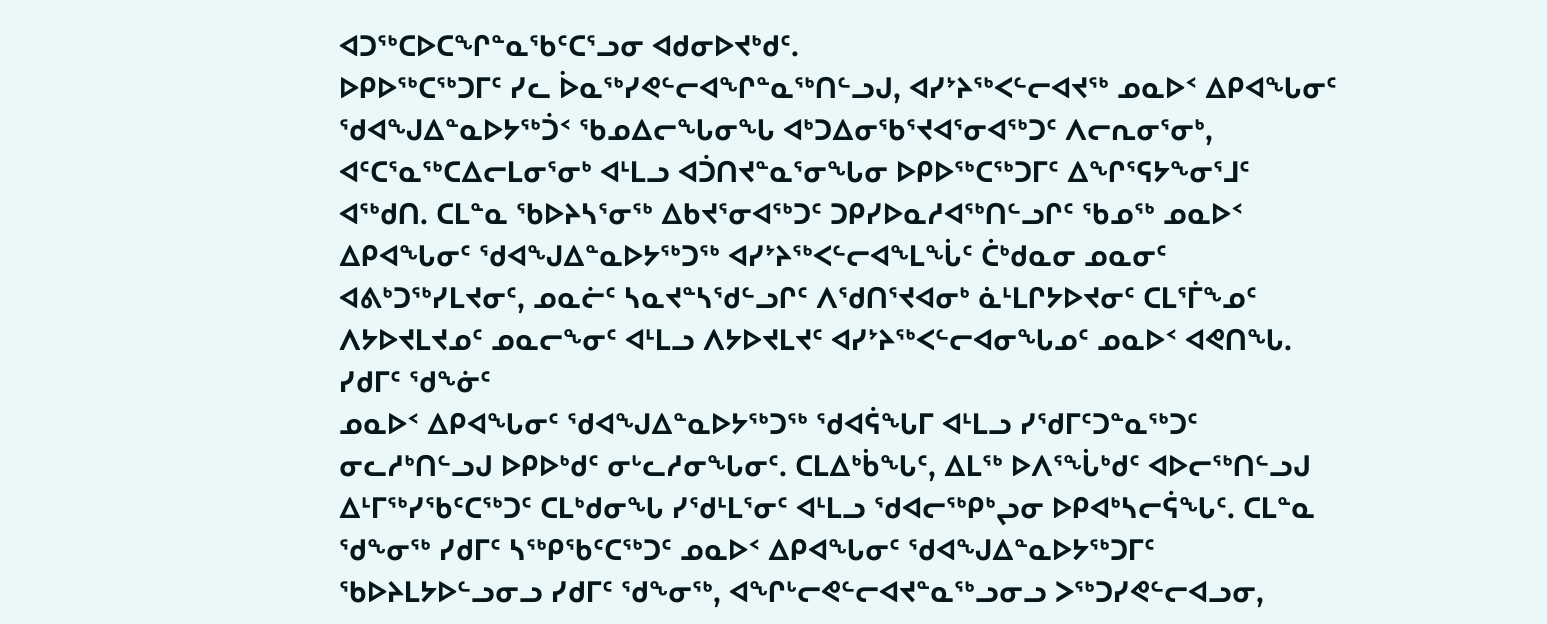ᐊᑐᖅᑕᐅᑕᖏᓐᓇᖃᑦᑕᕐᓗᓂ ᐊᑯᓂᐅᔪᒃᑯᑦ.
ᐅᑭᐅᖅᑕᖅᑐᒥᑦ ᓯᓚ ᐆᓇᖅᓯᕙᓪᓕᐊᖏᓐᓇᖅᑎᓪᓗᒍ, ᐊᓯᔾᔨᖅᐸᓪᓕᐊᔪᖅ ᓄᓇᐅᑉ ᐃᑭᐊᖓᓂᑦ ᖁᐊᖑᐃᓐᓇᐅᔭᖅᑑᑉ ᖃᓄᐃᓕᖓᓂᖓ ᐊᒃᑐᐃᓂᖃᕐᔪᐊᕐᓂᐊᖅᑐᑦ ᐱᓕᕆᓂᕐᓂᒃ, ᐊᑦᑕᕐᓇᖅᑕᐃᓕᒪᓂᕐᓂᒃ ᐊᒻᒪᓗ ᐊᑑᑎᔪᓐᓇᕐᓂᖓᓂ ᐅᑭᐅᖅᑕᖅᑐᒥᑦ ᐃᖏᕐᕋᔭᖕᓂᕐᒧᑦ ᐊᖅᑯᑎ. ᑕᒪᓐᓇ ᖃᐅᔨᓴᕐᓂᖅ ᐃᑲᔪᕐᓂᐊᖅᑐᑦ ᑐᑭᓯᐅᓇᓱᐊᖅᑎᓪᓗᒋᑦ ᖃᓄᖅ ᓄᓇᐅᑉ ᐃᑭᐊᖓᓂᑦ ᖁᐊᖑᐃᓐᓇᐅᔭᖅᑐᖅ ᐊᓯᔾᔨᖅᐸᓪᓕᐊᖕᒪᖔᑦ ᑖᒃᑯᓇᓂ ᓄᓇᓂᑦ ᐊᕕᒃᑐᖅᓯᒪᔪᓂᑦ, ᓄᓇᓖᑦ ᓴᓇᔪᓐᓴᖁᓪᓗᒋᑦ ᐱᖁᑎᕐᔪᐊᓂᒃ ᓈᒻᒪᒋᔭᐅᔪᓂᑦ ᑕᒪᕐᒦᖕᓄᑦ ᐱᔭᐅᔪᒪᔪᓄᑦ ᓄᓇᓕᖕᓂᑦ ᐊᒻᒪᓗ ᐱᔭᐅᔪᒪᔪᑦ ᐊᓯᔾᔨᖅᐸᓪᓕᐊᓂᖓᓄᑦ ᓄᓇᐅᑉ ᐊᕙᑎᖓ.
ᓯᑯᒥᑦ ᖁᖕᓃᑦ
ᓄᓇᐅᑉ ᐃᑭᐊᖓᓂᑦ ᖁᐊᖑᐃᓐᓇᐅᔭᖅᑐᖅ ᖁᐊᕌᖓᒥ ᐊᒻᒪᓗ ᓯᖁᒥᑦᑐᓐᓇᖅᑐᑦ ᓂᓚᓱᒃᑎᓪᓗᒍ ᐅᑭᐅᒃᑯᑦ ᓂᒡᓚᓱᓂᖓᓂᑦ. ᑕᒪᐃᒃᑳᖓᑦ, ᐃᒪᖅ ᐅᐱᕐᖔᒃᑯᑦ ᐊᐅᓕᖅᑎᓪᓗᒍ ᐃᒻᒥᖅᓯᖃᑦᑕᖅᑐᑦ ᑕᒪᒃᑯᓂᖓ ᓯᖁᒻᒪᕐᓂᑦ ᐊᒻᒪᓗ ᖁᐊᓕᖅᑭᒃᖢᓂ ᐅᑭᐊᒃᓴᓕᕌᖓᑦ. ᑕᒪᓐᓇ ᖁᖕᓂᖅ ᓯᑯᒥᑦ ᓴᖅᑭᖃᑦᑕᖅᑐᑦ ᓄᓇᐅᑉ ᐃᑭᐊᖓᓂᑦ ᖁᐊᖑᐃᓐᓇᐅᔭᖅᑐᒥᑦ ᖃᐅᔨᒪᔭᐅᓪᓗᓂᓗ ᓯᑯᒥᑦ ᖁᖕᓂᖅ, ᐊᖏᒡᓕᕙᓪᓕᐊᔪᓐᓇᖅᓗᓂᓗ ᐳᖅᑐᓯᕙᓪᓕᐊᓗᓂ,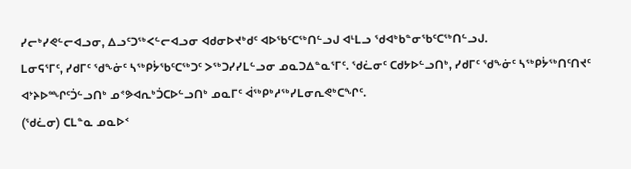ᓯᓕᒃᓯᕙᓪᓕᐊᓗᓂ, ᐃᓗᑦᑐᖅᐸᓪᓕᐊᓗᓂ ᐊᑯᓂᐅᔪᒃᑯᑦ ᐊᐅᖃᑦᑕᖅᑎᓪᓗᒍ ᐊᒻᒪᓗ ᖁᐊᒃᑲᓐᓂᖃᑦᑕᖅᑎᓪᓗᒍ.
ᒪᓂᕋᕐᒥᑦ, ᓯᑯᒥᑦ ᖁᖕᓃᑦ ᓴᖅᑭᔮᖃᑦᑕᖅᑐᑦ ᐳᖅᑐᓯᓯᒪᓪᓗᓂ ᓄᓇᑐᐃᓐᓇᕐᒥᑦ. ᖁᓛᓂᑦ ᑕᑯᔭᐅᓪᓗᑎᒃ, ᓯᑯᒥᑦ ᖁᖕᓃᑦ ᓴᖅᑭᔮᖅᑎᑦᑎᔪᑦ ᐊᔾᔨᐅᙱᑦᑑᓪᓗᑎᒃ ᓄᕝᕗᐊᕆᒃᑑᑕᐅᓪᓗᑎᒃ ᓄᓇᒥᑦ ᐋᖅᑭᒃᓱᖅᓯᒪᓂᕆᕙᒃᑕᖏᑦ.
(ᖁᓛᓂ) ᑕᒪᓐᓇ ᓄᓇᐅᑉ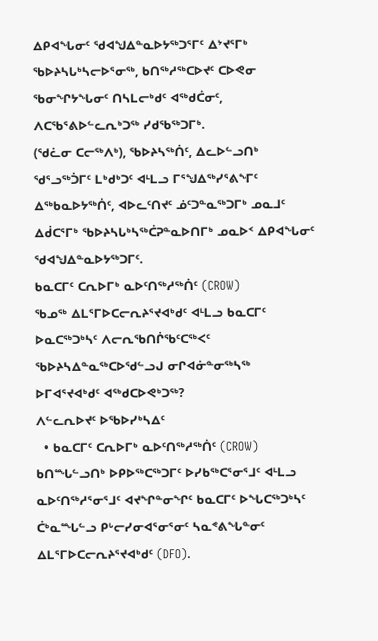ᐃᑭᐊᖓᓂᑦ ᖁᐊᖑᐃᓐᓇᐅᔭᖅᑐᕐᒥᑦ ᐃᔾᔪᕐᒥᒃ ᖃᐅᔨᓴᒐᒃᓴᓕᐅᕐᓂᖅ, ᑲᑎᖅᓱᖅᑕᐅᔪᑦ ᑕᐅᕙᓂ ᖃᓂᖏᔭᖓᓂᑦ ᑎᓴᒪᓕᒃᑯᑦ ᐊᖅᑯᑖᓂᑦ, ᐱᑕᖃᕐᕕᐅᓪᓚᕆᒃᑐᖅ ᓯᑯᖃᖅᑐᒥᒃ.
(ᖁᓛᓂ ᑕᓕᖅᐱᒃ), ᖃᐅᔨᓴᖅᑏᑦ, ᐃᓚᐅᓪᓗᑎᒃ ᖁᕐᓗᖅᑑᒥᑦ ᒪᒃᑯᒃᑐᑦ ᐊᒻᒪᓗ ᒥᕐᖑᐃᖅᓯᕐᕕᖕᒥᑦ ᐃᖅᑲᓇᐅᔭᖅᑏᑦ, ᐊᐅᓚᑦᑎᔪᑦ ᓅᑦᑐᓐᓇᖅᑐᒥᒃ ᓄᓇᒧᑦ ᐃᑰᑕᕐᒥᒃ ᖃᐅᔨᓴᒐᒃᓴᖅᑖᕈᓐᓇᐅᑎᒥᒃ ᓄᓇᐅᑉ ᐃᑭᐊᖓᓂᑦ ᖁᐊᖑᐃᓐᓇᐅᔭᖅᑐᒥᑦ.
ᑲᓇᑕᒥᑦ ᑕᕆᐅᒥᒃ ᓇᐅᑦᑎᖅᓱᖅᑏᑦ (CROW)
ᖃᓄᖅ ᐃᒪᕐᒥᐅᑕᓕᕆᔨᕐᔪᐊᒃᑯᑦ ᐊᒻᒪᓗ ᑲᓇᑕᒥᑦ ᐅᓇᑕᖅᑐᒃᓴᑦ ᐱᓕᕆᖃᑎᒌᖃᑦᑕᖅᐸᑦ ᖃᐅᔨᓴᐃᓐᓇᖅᑕᐅᖁᓪᓗᒍ ᓂᒋᐊᓃᓐᓂᖅᓴᖅ ᐅᒥᐊᕐᔪᐊᒃᑯᑦ ᐊᖅᑯᑕᐅᕙᒃᑐᖅ?
ᐱᓪᓚᕆᐅᔪᑦ ᐅᖃᐅᓯᒃᓴᐃᑦ
  • ᑲᓇᑕᒥᑦ ᑕᕆᐅᒥᒃ ᓇᐅᑦᑎᖅᓱᖅᑏᑦ (CROW) ᑲᑎᙵᓪᓗᑎᒃ ᐅᑭᐅᖅᑕᖅᑐᒥᑦ ᐅᓯᑲᖅᑕᕐᓂᕐᒧᑦ ᐊᒻᒪᓗ ᓇᐅᑦᑎᖅᓱᕐᓂᕐᒧᑦ ᐊᔪᖏᓐᓂᖏᑦ ᑲᓇᑕᒥᑦ ᐅᖓᑕᖅᑐᒃᓴᑦ ᑖᒃᓇᙵᓪᓗ ᑭᒡᓕᓯᓂᐊᕐᓂᕐᓂᑦ ᓴᓇᕝᕕᖓᓐᓂᑦ ᐃᒪᕐᒥᐅᑕᓕᕆᔨᕐᔪᐊᒃᑯᑦ (DFO).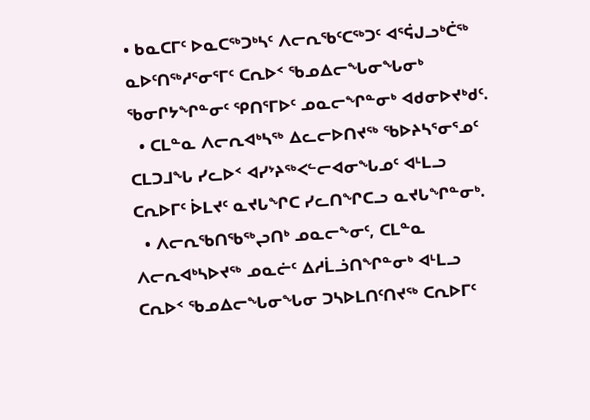• ᑲᓇᑕᒥᑦ ᐅᓇᑕᖅᑐᒃᓴᑦ ᐱᓕᕆᖃᑦᑕᖅᑐᑦ ᐊᕐᕌᒍᓗᒃᑖᖅ ᓇᐅᑦᑎᖅᓱᕐᓂᕐᒥᑦ ᑕᕆᐅᑉ ᖃᓄᐃᓕᖓᓂᖓᓂᒃ ᖃᓂᒋᔭᖏᓐᓂᑦ ᕿᑎᕐᒥᐅᑦ ᓄᓇᓕᖏᓐᓂᒃ ᐊᑯᓂᐅᔪᒃᑯᑦ.
  • ᑕᒪᓐᓇ ᐱᓕᕆᐊᒃᓴᖅ ᐃᓚᓕᐅᑎᔪᖅ ᖃᐅᔨᓴᕐᓂᕐᓄᑦ ᑕᒪᑐᒧᖓ ᓯᓚᐅᑉ ᐊᓯᔾᔨᖅᐸᓪᓕᐊᓂᖓᓄᑦ ᐊᒻᒪᓗ ᑕᕆᐅᒥᑦ ᐆᒪᔪᑦ ᓇᔪᒐᖏᑕ ᓯᓚᑎᖏᑕᓗ ᓇᔪᒐᖏᓐᓂᒃ.
  • ᐱᓕᕆᖃᑎᖃᖅᖢᑎᒃ ᓄᓇᓕᖕᓂᑦ, ᑕᒪᓐᓇ ᐱᓕᕆᐊᒃᓴᐅᔪᖅ ᓄᓇᓖᑦ ᐃᓱᒫᓘᑎᖏᓐᓂᒃ ᐊᒻᒪᓗ ᑕᕆᐅᑉ ᖃᓄᐃᓕᖓᓂᖓᓂ ᑐᓴᐅᒪᑎᑦᑎᔪᖅ ᑕᕆᐅᒥᑦ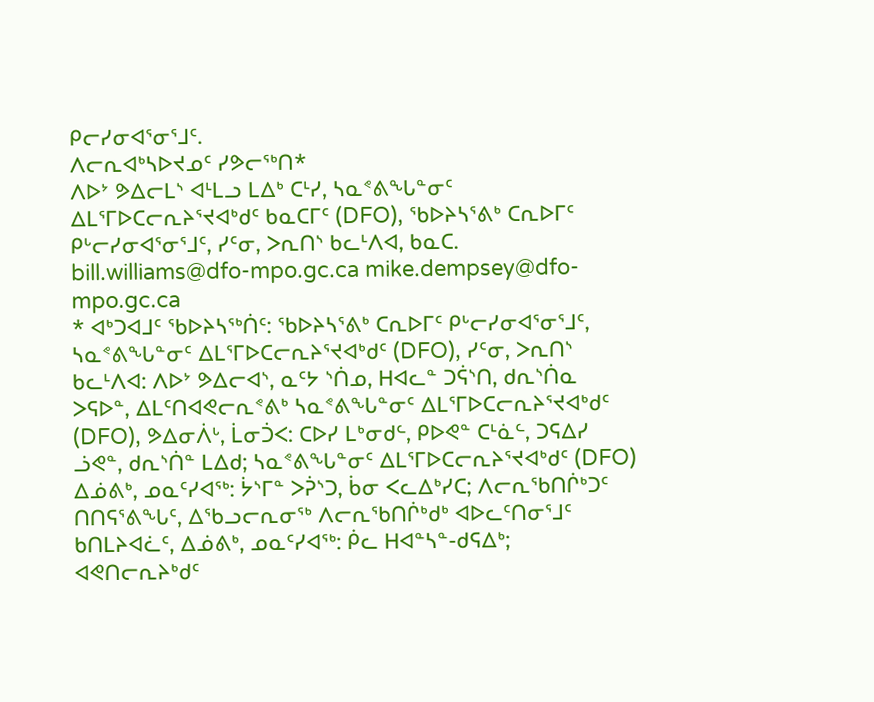ᑭᓕᓯᓂᐊᕐᓂᕐᒧᑦ.
ᐱᓕᕆᐊᒃᓴᐅᔪᓄᑦ ᓯᕗᓕᖅᑎ*
ᐱᐅᔾ ᕗᐃᓕᒪᔅ ᐊᒻᒪᓗ ᒪᐃᒃ ᑕᒻᓯ, ᓴᓇᕝᕕᖓᓐᓂᑦ ᐃᒪᕐᒥᐅᑕᓕᕆᔨᕐᔪᐊᒃᑯᑦ ᑲᓇᑕᒥᑦ (DFO), ᖃᐅᔨᓴᕐᕕᒃ ᑕᕆᐅᒥᑦ ᑭᒡᓕᓯᓂᐊᕐᓂᕐᒧᑦ, ᓯᑦᓂ, ᐳᕆᑎᔅ ᑲᓚᒻᐱᐊ, ᑲᓇᑕ. bill.williams@dfo-mpo.gc.ca mike.dempsey@dfo-mpo.gc.ca
* ᐊᒃᑐᐊᒧᑦ ᖃᐅᔨᓴᖅᑏᑦ: ᖃᐅᔨᓴᕐᕕᒃ ᑕᕆᐅᒥᑦ ᑭᒡᓕᓯᓂᐊᕐᓂᕐᒧᑦ, ᓴᓇᕝᕕᖓᓐᓂᑦ ᐃᒪᕐᒥᐅᑕᓕᕆᔨᕐᔪᐊᒃᑯᑦ (DFO), ᓯᑦᓂ, ᐳᕆᑎᔅ ᑲᓚᒻᐱᐊ: ᐱᐅᔾ ᕗᐃᓕᐊᔅ, ᓇᑦᔭ ᔅᑏᓄ, ᕼᐊᓚᓐ ᑐᕌᔅᑎ, ᑯᕆᔅᑏᓇ ᐳᕋᐅᓐ, ᐃᒪᑦᑎᐊᕙᓕᕆᕝᕕᒃ ᓴᓇᕝᕕᖓᓐᓂᑦ ᐃᒪᕐᒥᐅᑕᓕᕆᔨᕐᔪᐊᒃᑯᑦ (DFO), ᕗᐃᓂᐲᒡ, ᒫᓂᑑᐸ: ᑕᐅᓯ ᒪᒃᓂᑯᓪ, ᑭᐅᕙᓐ ᑕᒻᓈᓪ, ᑐᕋᐃᓯ ᓘᕙᓐ, ᑯᕆᔅᑏᓐ ᒪᐃᑯ; ᓴᓇᕝᕕᖓᓐᓂᑦ ᐃᒪᕐᒥᐅᑕᓕᕆᔨᕐᔪᐊᒃᑯᑦ (DFO) ᐃᓅᕕᒃ, ᓄᓇᑦᓯᐊᖅ: ᔮᔅᒥᓐ ᐳᕉᔅᑐ, ᑳᓂ ᐸᓚᐃᒃᓯᑕ; ᐱᓕᕆᖃᑎᒌᒃᑐᑦ ᑎᑎᕋᕐᕕᖓᑦ, ᐃᖃᓗᓕᕆᓂᖅ ᐱᓕᕆᖃᑎᒌᒃᑯᒃ ᐊᐅᓚᑦᑎᓂᕐᒧᑦ ᑲᑎᒪᔨᐊᓛᑦ, ᐃᓅᕕᒃ, ᓄᓇᑦᓯᐊᖅ: ᑮᓚ ᕼᐊᓐᓴᓐ-ᑯᕋᐃᒃ; ᐊᕙᑎᓕᕆᔨᒃᑯᑦ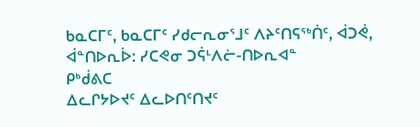ᑲᓇᑕᒥᑦ, ᑲᓇᑕᒥᑦ ᓯᑯᓕᕆᓂᕐᒧᑦ ᐱᔨᑦᑎᕋᖅᑏᑦ, ᐋᑐᕚ, ᐋᓐᑎᐅᕆᐆ: ᓯᑕᕙᓂ ᑐᕌᒻᐱᓖ-ᑎᐅᕆᐊᓐ
ᑭᒃᑰᕕᑕ
ᐃᓚᒋᔭᐅᔪᑦ ᐃᓚᐅᑎᑦᑎᔪᑦ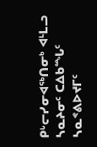ᑭᒡᓕᓯᓂᐊᖅᑎᓂᒃ ᐊᒻᒪᓗ ᓴᓇᔨᓂᑦ ᑕᐃᑲᙵᑦ ᓴᓇᕝᕕᐅᔪᒥᑦ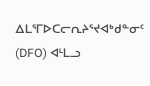ᐃᒪᕐᒥᐅᑕᓕᕆᔨᕐᔪᐊᒃᑯᓐᓂᑦ (DFO) ᐊᒻᒪᓗ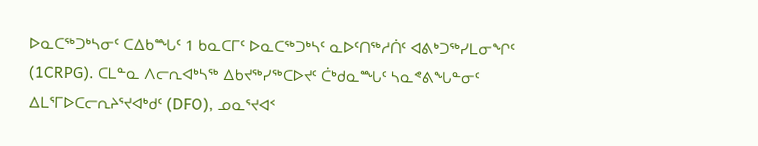ᐅᓇᑕᖅᑐᒃᓴᓂᑦ ᑕᐃᑲᙵᑦ 1 ᑲᓇᑕᒥᑦ ᐅᓇᑕᖅᑐᒃᓴᑦ ᓇᐅᑦᑎᖅᓱᑏᑦ ᐊᕕᒃᑐᖅᓯᒪᓂᖏᑦ (1CRPG). ᑕᒪᓐᓇ ᐱᓕᕆᐊᒃᓴᖅ ᐃᑲᔪᖅᓯᖅᑕᐅᔪᑦ ᑖᒃᑯᓇᙵᑦ ᓴᓇᕝᕕᖓᓐᓂᑦ ᐃᒪᕐᒥᐅᑕᓕᕆᔨᕐᔪᐊᒃᑯᑦ (DFO), ᓄᓇᕐᔪᐊᑉ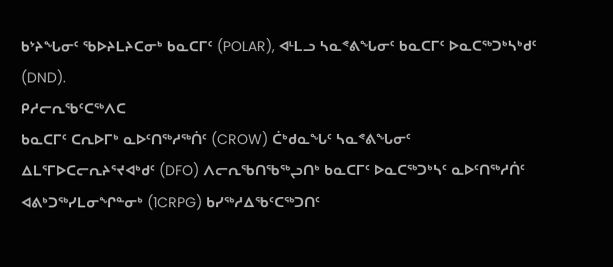ᑲᔾᔨᖓᓂᑦ ᖃᐅᔨᒪᔨᑕᓂᒃ ᑲᓇᑕᒥᑦ (POLAR), ᐊᒻᒪᓗ ᓴᓇᕝᕕᖓᓂᑦ ᑲᓇᑕᒥᑦ ᐅᓇᑕᖅᑐᒃᓴᒃᑯᑦ (DND).
ᑭᓱᓕᕆᖃᑦᑕᖅᐱᑕ
ᑲᓇᑕᒥᑦ ᑕᕆᐅᒥᒃ ᓇᐅᑦᑎᖅᓱᖅᑏᑦ (CROW) ᑖᒃᑯᓇᖓᑦ ᓴᓇᕝᕕᖓᓂᑦ ᐃᒪᕐᒥᐅᑕᓕᕆᔨᕐᔪᐊᒃᑯᑦ (DFO) ᐱᓕᕆᖃᑎᖃᖅᖢᑎᒃ ᑲᓇᑕᒥᑦ ᐅᓇᑕᖅᑐᒃᓴᑦ ᓇᐅᑦᑎᖅᓱᑏᑦ ᐊᕕᒃᑐᖅᓯᒪᓂᖏᓐᓂᒃ (1CRPG) ᑲᓯᖅᓱᐃᖃᑦᑕᖅᑐᑎᑦ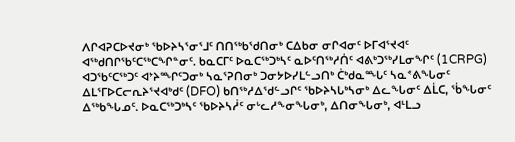ᐱᒋᐊᕈᑕᐅᔪᓂᒃ ᖃᐅᔨᓴᕐᓂᕐᒧᑦ ᑎᑎᖅᑲᖁᑎᓂᒃ ᑕᐃᑲᓂ ᓂᒋᐊᓂᑦ ᐅᒥᐊᕐᔪᐊᑦ ᐊᖅᑯᑎᒋᖃᑦᑕᖅᑕᖏᓐᓂᑦ. ᑲᓇᑕᒥᑦ ᐅᓇᑕᖅᑐᒃᓴᑦ ᓇᐅᑦᑎᖅᓱᑏᑦ ᐊᕕᒃᑐᖅᓯᒪᓂᖏᑦ (1CRPG) ᐊᑐᖃᑦᑕᖅᑐᑦ ᐊᔾᔨᙱᑦᑐᓂᒃ ᓴᓇᕐᕈᑎᓂᒃ ᑐᓂᔭᐅᓯᒪᓪᓗᑎᒃ ᑖᒃᑯᓇᙵᑦ ᓴᓇᕝᕕᖓᓂᑦ ᐃᒪᕐᒥᐅᑕᓕᕆᔨᕐᔪᐊᒃᑯᑦ (DFO) ᑲᑎᖅᓱᐃᖁᓪᓗᒋᑦ ᖃᐅᔨᓴᒐᒃᓴᓂᒃ ᐃᓚᖓᓂᑦ ᐃᒫᑕ, ᖄᖓᓂᑦ ᐃᖅᑲᖓᓄᑦ. ᐅᓇᑕᖅᑐᒃᓴᑦ ᖃᐅᔨᓴᓲᑦ ᓂᒡᓚᓱᖕᓂᖓᓂᒃ, ᐃᑎᓂᖓᓂᒃ, ᐊᒻᒪᓗ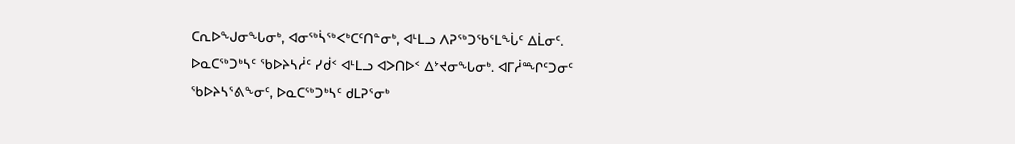ᑕᕆᐅᖑᓂᖓᓂᒃ, ᐊᓂᖅᓵᖅᐸᒃᑕᑦᑎᓐᓂᒃ, ᐊᒻᒪᓗ ᐱᕈᖅᑐᖃᕐᒪᖔᑦ ᐃᒫᓂᑦ. ᐅᓇᑕᖅᑐᒃᓴᑦ ᖃᐅᔨᓴᓲᑦ ᓯᑰᑉ ᐊᒻᒪᓗ ᐊᐳᑎᐅᑉ ᐃᔾᔪᓂᖓᓂᒃ. ᐊᒥᓲᙱᑦᑐᓂᑦ ᖃᐅᔨᓴᕐᕕᖕᓂᑦ, ᐅᓇᑕᖅᑐᒃᓴᑦ ᑯᒪᕈᕐᓂᒃ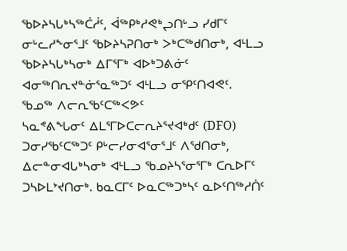ᖃᐅᔨᓴᒐᒃᓴᖅᑖᓲᑦ, ᐋᖅᑭᒃᓱᕙᒃᖢᑎᒡᓗ ᓯᑯᒥᑦ ᓂᒡᓚᓱᖕᓂᕐᒧᑦ ᖃᐅᔨᓴᕈᑎᓂᒃ ᐳᒃᑕᖅᑯᑎᓂᒃ, ᐊᒻᒪᓗ ᖃᐅᔨᓴᒐᒃᓴᓂᒃ ᐃᒥᕐᒥᒃ ᐊᐅᒃᑐᕕᓃᑦ ᐊᓂᖅᑎᕆᔪᓐᓃᕐᓇᖅᑐᑦ ᐊᒻᒪᓗ ᓂᕿᑦᑎᐊᕙᑦ.
ᖃᓄᖅ ᐱᓕᕆᖃᑦᑕᖅᐸᕗᑦ
ᓴᓇᕝᕕᖓᓂᑦ ᐃᒪᕐᒥᐅᑕᓕᕆᔨᕐᔪᐊᒃᑯᑦ (DFO) ᑐᓂᓯᖃᑦᑕᖅᑐᑦ ᑭᒡᓕᓯᓂᐊᕐᓂᕐᒧᑦ ᐱᖁᑎᓂᒃ, ᐃᓕᓐᓂᐊᒐᒃᓴᓂᒃ ᐊᒻᒪᓗ ᖃᓄᔨᓴᕐᓂᕐᒥᒃ ᑕᕆᐅᒥᑦ ᑐᓴᐅᒪᔾᔪᑎᓂᒃ. ᑲᓇᑕᒥᑦ ᐅᓇᑕᖅᑐᒃᓴᑦ ᓇᐅᑦᑎᖅᓱᑏᑦ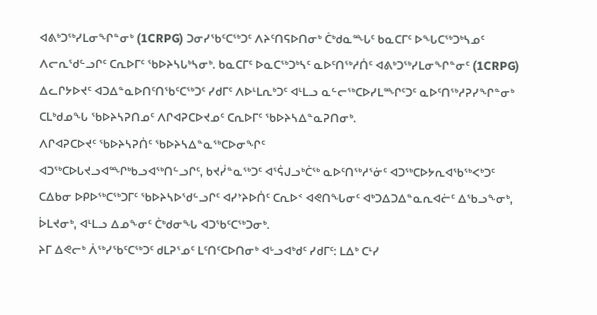ᐊᕕᒃᑐᖅᓯᒪᓂᖏᓐᓂᒃ (1CRPG) ᑐᓂᓯᖃᑦᑕᖅᑐᑦ ᐱᔨᑦᑎᕋᐅᑎᓂᒃ ᑖᒃᑯᓇᙵᑦ ᑲᓇᑕᒥᑦ ᐅᖓᑕᖅᑐᒃᓴᓄᑦ ᐱᓕᕆᖁᓪᓗᒋᑦ ᑕᕆᐅᒥᑦ ᖃᐅᔨᓴᒐᒃᓴᓂᒃ. ᑲᓇᑕᒥᑦ ᐅᓇᑕᖅᑐᒃᓴᑦ ᓇᐅᑦᑎᖅᓱᑏᑦ ᐊᕕᒃᑐᖅᓯᒪᓂᖏᓐᓂᑦ (1CRPG) ᐃᓚᒋᔭᐅᔪᑦ ᐊᑐᐃᓐᓇᐅᑎᑦᑎᖃᑦᑕᖅᑐᑦ ᓯᑯᒥᑦ ᐱᐅᒻᒪᕆᒃᑐᑦ ᐊᒻᒪᓗ ᓇᓪᓕᖅᑕᐅᓯᒪᙱᑦᑐᑦ ᓇᐅᑦᑎᖅᓱᕈᓯᖏᓐᓂᒃ ᑕᒪᒃᑯᓄᖓ ᖃᐅᔨᓴᕈᑎᓄᑦ ᐱᒋᐊᕈᑕᐅᔪᓄᑦ ᑕᕆᐅᒥᑦ ᖃᐅᔨᓴᐃᓐᓇᕈᑎᓂᒃ.
ᐱᒋᐊᕈᑕᐅᔪᑦ ᖃᐅᔨᓴᕈᑏᑦ ᖃᐅᔨᓴᐃᓐᓇᖅᑕᐅᓂᖏᑦ
ᐊᑐᖅᑕᐅᒐᔪᓗᐊᙱᒃᑲᓗᐊᖅᑎᓪᓗᒋᑦ, ᑲᔪᓰᓐᓇᖅᑐᑦ ᐊᕐᕌᒍᓗᒃᑖᖅ ᓇᐅᑦᑎᖅᓱᕐᓃᑦ ᐊᑐᖅᑕᐅᔭᕆᐊᖃᖅᐸᒃᑐᑦ ᑕᐃᑲᓂ ᐅᑭᐅᖅᑕᖅᑐᒥᑦ ᖃᐅᔨᓴᐅᖁᓪᓗᒋᑦ ᐊᓯᔾᔨᐅᑏᑦ ᑕᕆᐅᑉ ᐊᕙᑎᖓᓂᑦ ᐊᒃᑐᐃᑐᐃᓐᓇᕆᐊᓖᑦ ᐃᖃᓗᖕᓂᒃ, ᐆᒪᔪᓂᒃ, ᐊᒻᒪᓗ ᐃᓄᖕᓂᑦ ᑖᒃᑯᓂᖓ ᐊᑐᖃᑦᑕᖅᑐᓂᒃ.
ᔨᒥ ᐃᕙᓕᒃ ᐲᖅᓯᖃᑦᑕᖅᑐᑦ ᑯᒪᕈᕐᓄᑦ ᒪᑦᑎᑦᑕᐅᑎᓂᒃ ᐊᒡᓗᐊᒃᑯᑦ ᓯᑯᒥᑦ: ᒪᐃᒃ ᑕᒻᓯ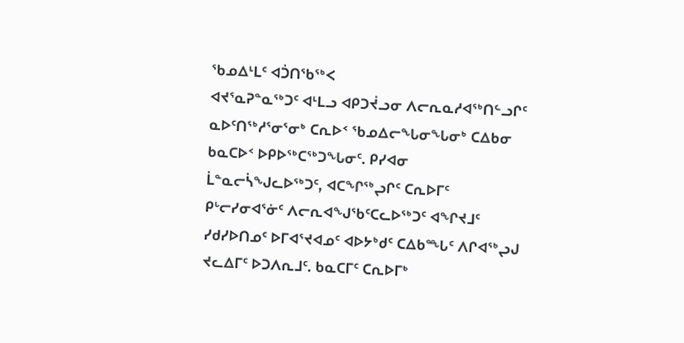ᖃᓄᐃᒻᒪᑦ ᐊᑑᑎᖃᖅᐸ
ᐊᔪᕐᓇᕈᓐᓇᖅᑐᑦ ᐊᒻᒪᓗ ᐊᑭᑐᔫᓗᓂ ᐱᓕᕆᓇᓱᐊᖅᑎᓪᓗᒋᑦ ᓇᐅᑦᑎᖅᓱᕐᓂᕐᓂᒃ ᑕᕆᐅᑉ ᖃᓄᐃᓕᖓᓂᖓᓂᒃ ᑕᐃᑲᓂ ᑲᓇᑕᐅᑉ ᐅᑭᐅᖅᑕᖅᑐᖓᓂᑦ. ᑭᓯᐊᓂ ᒫᓐᓇᓕᓵᖑᓚᐅᖅᑐᑦ, ᐊᑕᖏᖅᖢᒋᑦ ᑕᕆᐅᒥᑦ ᑭᒡᓕᓯᓂᐊᕐᓃᑦ ᐱᓕᕆᐊᖑᖃᑦᑕᓚᐅᖅᑐᑦ ᐊᖏᔪᒧᑦ ᓯᑯᓯᐅᑎᓄᑦ ᐅᒥᐊᕐᔪᐊᓄᑦ ᐊᐅᔭᒃᑯᑦ ᑕᐃᑲᙵᑦ ᐱᒋᐊᖅᖢᒍ ᔪᓚᐃᒥᑦ ᐅᑐᐱᕆᒧᑦ. ᑲᓇᑕᒥᑦ ᑕᕆᐅᒥᒃ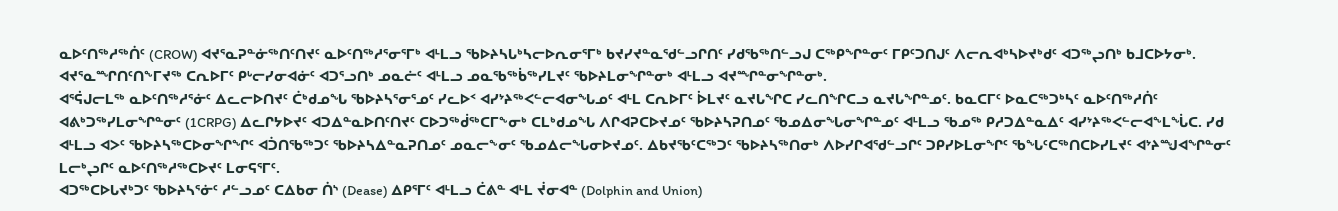ᓇᐅᑦᑎᖅᓱᖅᑏᑦ (CROW) ᐊᔪᕐᓇᕈᓐᓃᖅᑎᑦᑎᔪᑦ ᓇᐅᑦᑎᖅᓱᕐᓂᕐᒥᒃ ᐊᒻᒪᓗ ᖃᐅᔨᓴᒐᒃᓴᓕᐅᕆᓂᕐᒥᒃ ᑲᔪᓯᔪᓐᓇᖁᓪᓗᒋᑎᑦ ᓯᑯᖃᖅᑎᓪᓗᒍ ᑕᖅᑭᖏᓐᓂᑦ ᒥᑭᑦᑐᑎᒍᑦ ᐱᓕᕆᐊᒃᓴᐅᔪᒃᑯᑦ ᐊᑐᖅᖢᑎᒃ ᑲᒧᑕᐅᔭᓂᒃ. ᐊᔪᕐᓇᙱᑎᑦᑎᖕᒥᔪᖅ ᑕᕆᐅᒥᑦ ᑭᒡᓕᓯᓂᐊᓃᑦ ᐊᑐᕐᓗᑎᒃ ᓄᓇᓖᑦ ᐊᒻᒪᓗ ᓄᓇᖃᖅᑳᖅᓯᒪᔪᑦ ᖃᐅᔨᒪᓂᖏᓐᓂᒃ ᐊᒻᒪᓗ ᐊᔪᙱᓐᓂᖏᓐᓂᒃ.
ᐊᕐᕌᒍᓕᒪᖅ ᓇᐅᑦᑎᖅᓱᕐᓃᑦ ᐃᓚᓕᐅᑎᔪᑦ ᑖᒃᑯᓄᖓ ᖃᐅᔨᓴᕐᓂᕐᓄᑦ ᓯᓚᐅᑉ ᐊᓯᔾᔨᖅᐸᓪᓕᐊᓂᖓᓄᑦ ᐊᒻᒪ ᑕᕆᐅᒥᑦ ᐆᒪᔪᑦ ᓇᔪᒐᖏᑕ ᓯᓚᑎᖏᑕᓗ ᓇᔪᒐᖏᓐᓄᑦ. ᑲᓇᑕᒥᑦ ᐅᓇᑕᖅᑐᒃᓴᑦ ᓇᐅᑦᑎᖅᓱᑏᑦ ᐊᕕᒃᑐᖅᓯᒪᓂᖏᓐᓂᑦ (1CRPG) ᐃᓚᒋᔭᐅᔪᑦ ᐊᑐᐃᓐᓇᐅᑎᑦᑎᔪᑦ ᑕᐅᑐᖅᑰᖅᑕᒥᖕᓂᒃ ᑕᒪᒃᑯᓄᖓ ᐱᒋᐊᕈᑕᐅᔪᓄᑦ ᖃᐅᔨᓴᕈᑎᓄᑦ ᖃᓄᐃᓂᖓᓂᖏᓐᓄᑦ ᐊᒻᒪᓗ ᖃᓄᖅ ᑭᓱᑐᐃᓐᓇᐃᑦ ᐊᓯᔾᔨᖅᐸᓪᓕᐊᖕᒪᖔᑕ. ᓯᑯ ᐊᒻᒪᓗ ᐊᐳᑦ ᖃᐅᔨᓴᖅᑕᐅᓂᖏᖏᑦ ᐊᑑᑎᖃᖅᑐᑦ ᖃᐅᔨᓴᐃᓐᓇᕈᑎᓄᑦ ᓄᓇᓕᖕᓂᑦ ᖃᓄᐃᓕᖓᓂᐅᔪᓄᑦ. ᐃᑲᔪᖃᑦᑕᖅᑐᑦ ᖃᐅᔨᓴᖅᑎᓂᒃ ᐱᐅᓯᒋᐊᖁᓪᓗᒋᑦ ᑐᑭᓯᐅᒪᓂᖏᑦ ᖃᖓᑦᑕᖅᑎᑕᐅᓯᒪᔪᑦ ᐊᔾᔨᙳᐊᖏᓐᓂᑦ ᒪᓕᒃᖢᒋᑦ ᓇᐅᑦᑎᖅᓱᖅᑕᐅᔪᑦ ᒪᓂᕋᕐᒥᑦ.
ᐊᑐᖅᑕᐅᒐᔪᒃᑐᑦ ᖃᐅᔨᓴᕐᓃᑦ ᓱᓪᓗᓄᑦ ᑕᐃᑲᓂ ᑏᔅ (Dease) ᐃᑭᕐᒥᑦ ᐊᒻᒪᓗ ᑖᕕᓐ ᐊᒻᒪ ᔫᓂᐊᓐ (Dolphin and Union)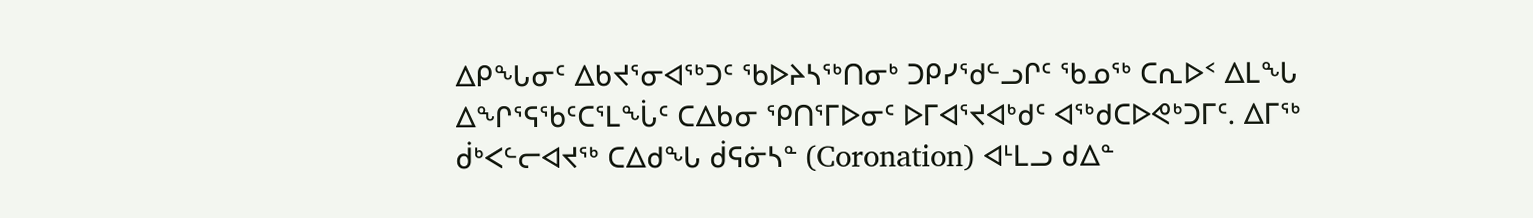ᐃᑭᖓᓂᑦ ᐃᑲᔪᕐᓂᐊᖅᑐᑦ ᖃᐅᔨᓴᖅᑎᓂᒃ ᑐᑭᓯᖁᓪᓗᒋᑦ ᖃᓄᖅ ᑕᕆᐅᑉ ᐃᒪᖓ ᐃᖏᕐᕋᖃᑦᑕᕐᒪᖔᑦ ᑕᐃᑲᓂ ᕿᑎᕐᒥᐅᓂᑦ ᐅᒥᐊᕐᔪᐊᒃᑯᑦ ᐊᖅᑯᑕᐅᕙᒃᑐᒥᑦ. ᐃᒥᖅ ᑰᒃᐸᓪᓕᐊᔪᖅ ᑕᐃᑯᖓ ᑰᕋᓃᓴᓐ (Coronation) ᐊᒻᒪᓗ ᑯᐃᓐ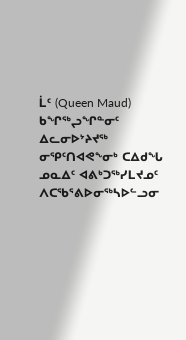ᒫᑦ (Queen Maud) ᑲᖏᖅᖢᖏᓐᓂᑦ ᐃᓚᓂᐅᔾᔨᔪᖅ ᓂᕿᑦᑎᐊᕙᖕᓂᒃ ᑕᐃᑯᖓ ᓄᓇᐃᑦ ᐊᕕᒃᑐᖅᓯᒪᔪᓄᑦ ᐱᑕᖃᕐᕕᐅᓂᖅᓴᐅᓪᓗᓂ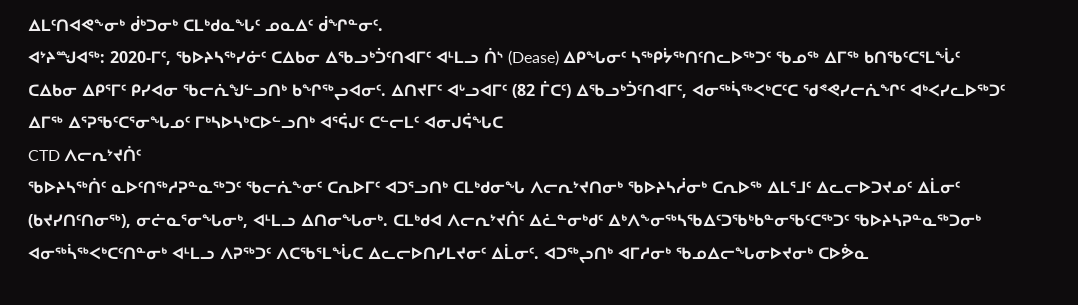ᐃᒪᑦᑎᐊᕙᖕᓂᒃ ᑰᒃᑐᓂᒃ ᑕᒪᒃᑯᓇᖓᑦ ᓄᓇᐃᑦ ᑰᖏᓐᓂᑦ.
ᐊᔾᔨᙳᐊᖅ: 2020-ᒥᑦ, ᖃᐅᔨᓴᖅᓯᓃᑦ ᑕᐃᑲᓂ ᐃᖃᓗᒃᑑᑦᑎᐊᒥᑦ ᐊᒻᒪᓗ ᑏᔅ (Dease) ᐃᑭᖓᓂᑦ ᓴᖅᑭᔮᖅᑎᑦᑎᓚᐅᖅᑐᑦ ᖃᓄᖅ ᐃᒥᖅ ᑲᑎᖃᑦᑕᕐᒪᖔᑦ ᑕᐃᑲᓂ ᐃᑭᕐᒥᑦ ᑭᓯᐊᓂ ᖃᓕᕇᖑᓪᓗᑎᒃ ᑲᖏᖅᖢᐊᓂᑦ. ᐃᑎᔪᒥᑦ ᐊᒡᓗᐊᒥᑦ (82 ᒦᑕᑦ) ᐃᖃᓗᒃᑑᑦᑎᐊᒥᑦ, ᐊᓂᖅᓵᖅᐸᒃᑕᑦᑕ ᖁᕝᕙᓯᓕᕇᖏᑦ ᐊᒃᐸᓯᓚᐅᖅᑐᑦ ᐃᒥᖅ ᐃᕐᕈᖃᑦᑕᕐᓂᖓᓄᑦ ᒥᒃᓴᐅᓴᒃᑕᐅᓪᓗᑎᒃ ᐊᕐᕌᒍᑦ ᑕᓪᓕᒪᑦ ᐊᓂᒍᕌᖓᑕ
CTD ᐱᓕᕆᔾᔪᑏᑦ
ᖃᐅᔨᓴᖅᑏᑦ ᓇᐅᑦᑎᖅᓱᕈᓐᓇᖅᑐᑦ ᖃᓕᕇᖕᓂᑦ ᑕᕆᐅᒥᑦ ᐊᑐᕐᓗᑎᒃ ᑕᒪᒃᑯᓂᖓ ᐱᓕᕆᔾᔪᑎᓂᒃ ᖃᐅᔨᓴᓲᓂᒃ ᑕᕆᐅᖅ ᐃᒪᕐᒧᑦ ᐃᓚᓕᐅᑐᔪᓄᑦ ᐃᒫᓂᑦ (ᑲᔪᓯᑎᑦᑎᓂᖅ), ᓂᓖᓇᕐᓂᖓᓂᒃ, ᐊᒻᒪᓗ ᐃᑎᓂᖓᓂᒃ. ᑕᒪᒃᑯᐊ ᐱᓕᕆᔾᔪᑏᑦ ᐃᓛᓐᓂᒃᑯᑦ ᐃᒃᐱᖕᓂᖅᓴᖃᐃᑦᑐᖃᒃᑲᓐᓂᖃᑦᑕᖅᑐᑦ ᖃᐅᔨᓴᕈᓐᓇᖅᑐᓂᒃ ᐊᓂᖅᓵᖅᐸᒃᑕᑦᑎᓐᓂᒃ ᐊᒻᒪᓗ ᐱᕈᖅᑐᑦ ᐱᑕᖃᕐᒪᖔᑕ ᐃᓚᓕᐅᑎᓯᒪᔪᓂᑦ ᐃᒫᓂᑦ. ᐊᑐᖅᖢᑎᒃ ᐊᒥᓱᓂᒃ ᖃᓄᐃᓕᖓᓂᐅᔪᓂᒃ ᑕᐅᕘᓇ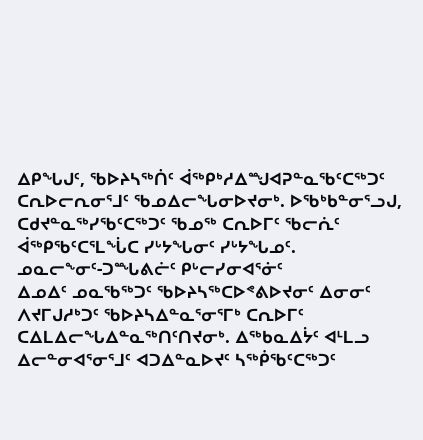ᐃᑭᖓᒍᑦ, ᖃᐅᔨᓴᖅᑏᑦ ᐋᖅᑭᒃᓱᐃᙳᐊᕈᓐᓇᖃᑦᑕᖅᑐᑦ ᑕᕆᐅᓕᕆᓂᕐᒧᑦ ᖃᓄᐃᓕᖓᓂᐅᔪᓂᒃ. ᐅᖃᒃᑲᓐᓂᕐᓗᒍ, ᑕᑯᔪᓐᓇᖅᓯᖃᑦᑕᖅᑐᑦ ᖃᓄᖅ ᑕᕆᐅᒥᑦ ᖃᓕᕇᑦ ᐋᖅᑭᖃᑦᑕᕐᒪᖔᑕ ᓯᒡᔭᖓᓂᑦ ᓯᒡᔭᖓᓄᑦ.
ᓄᓇᓕᖕᓂᑦ-ᑐᙵᕕᓖᑦ ᑭᒡᓕᓯᓂᐊᕐᓃᑦ
ᐃᓄᐃᑦ ᓄᓇᖃᖅᑐᑦ ᖃᐅᔨᓴᖅᑕᐅᕝᕕᐅᔪᓂᑦ ᐃᓂᓂᑦ ᐱᔪᒥᒍᓱᒃᑐᑦ ᖃᐅᔨᓴᐃᓐᓇᕐᓂᕐᒥᒃ ᑕᕆᐅᒥᑦ ᑕᐃᒪᐃᓕᖓᐃᓐᓇᖅᑎᑦᑎᔪᓂᒃ. ᐃᖅᑲᓇᐃᔮᑦ ᐊᒻᒪᓗ ᐃᓕᓐᓂᐊᕐᓂᕐᒧᑦ ᐊᑐᐃᓐᓇᐅᔪᑦ ᓴᖅᑮᖃᑦᑕᖅᑐᑦ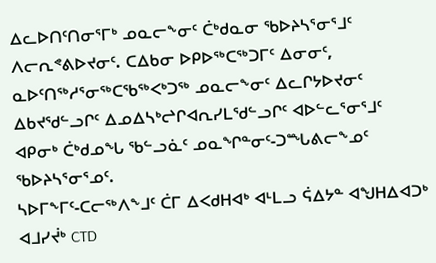ᐃᓚᐅᑎᑦᑎᓂᕐᒥᒃ ᓄᓇᓕᖕᓂᑦ ᑖᒃᑯᓇᓂ ᖃᐅᔨᓴᕐᓂᕐᒧᑦ ᐱᓕᕆᕝᕕᐅᔪᓂᑦ. ᑕᐃᑲᓂ ᐅᑭᐅᖅᑕᖅᑐᒥᑦ ᐃᓂᓂᑦ, ᓇᐅᑦᑎᖅᓱᕐᓂᖅᑕᖃᖅᐸᒃᑐᖅ ᓄᓇᓕᖕᓂᑦ ᐃᓚᒋᔭᐅᔪᓂᑦ ᐃᑲᔪᖁᓪᓗᒋᑦ ᐃᓄᐃᓴᒃᖠᒋᐊᕆᓯᒪᖁᓪᓗᒋᑦ ᐊᐅᓪᓚᕐᓂᕐᒧᑦ ᐊᑭᓂᒃ ᑖᒃᑯᓄᖓ ᖃᓪᓗᓈᑦ ᓄᓇᖏᓐᓂᑦ-ᑐᙵᕕᓕᖕᓄᑦ ᖃᐅᔨᓴᕐᓂᕐᓄᑦ.
ᓴᐅᒥᖕᒥᑦ-ᑕᓕᖅᐱᖕᒧᑦ ᑖᒥ ᐃᐸᑯᕼᐊᒃ ᐊᒻᒪᓗ ᕌᐃᔭᓐ ᐊᖑᕼᐃᐊᑐᒃ ᐊᒧᓯᔫᒃ CTD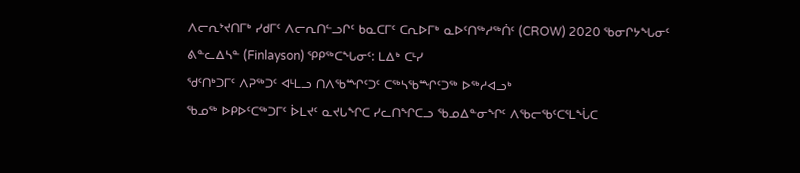ᐱᓕᕆᔾᔪᑎᒥᒃ ᓯᑯᒥᑦ ᐱᓕᕆᑎᓪᓗᒋᑦ ᑲᓇᑕᒥᑦ ᑕᕆᐅᒥᒃ ᓇᐅᑦᑎᖅᓱᖅᑏᑦ (CROW) 2020 ᖃᓂᒋᔭᖓᓂᑦ ᕕᓐᓚᐃᓴᓐ (Finlayson) ᕿᑭᖅᑕᖓᓂᑦ: ᒪᐃᒃ ᑕᒻᓯ
ᖁᑦᑎᒃᑐᒥᑦ ᐱᕈᖅᑐᑦ ᐊᒻᒪᓗ ᑎᐱᖃᙱᑦᑐᑦ ᑕᖅᓴᖃᙱᑦᑐᖅ ᐅᖅᓱᐊᓗᒃ
ᖃᓄᖅ ᐅᑭᐅᑦᑕᖅᑐᒥᑦ ᐆᒪᔪᑦ ᓇᔪᒐᖏᑕ ᓯᓚᑎᖏᑕᓗ ᖃᓄᐃᓐᓂᖏᑦ ᐱᖃᓕᖃᑦᑕᕐᒪᖔᑕ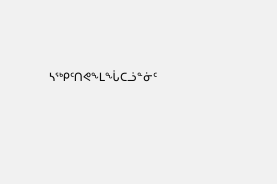ᓴᖅᑭᑦᑎᕙᖕᒪᖔᑕᓘᓐᓃᑦ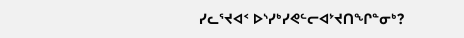ᓯᓚᕐᔪᐊᑉ ᐅᔅᓯᒃᓯᕙᓪᓕᐊᔾᔪᑎᖏᓐᓂᒃ?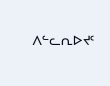ᐱᓪᓚᕆᐅᔪᑦ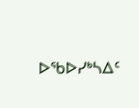ᐅᖃᐅᓯᒃᓴᐃᑦ